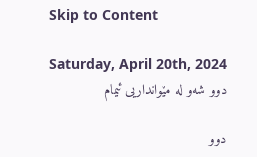Skip to Content

Saturday, April 20th, 2024
دوو شه‌و له‌ مێوانداریی ئیمام

دوو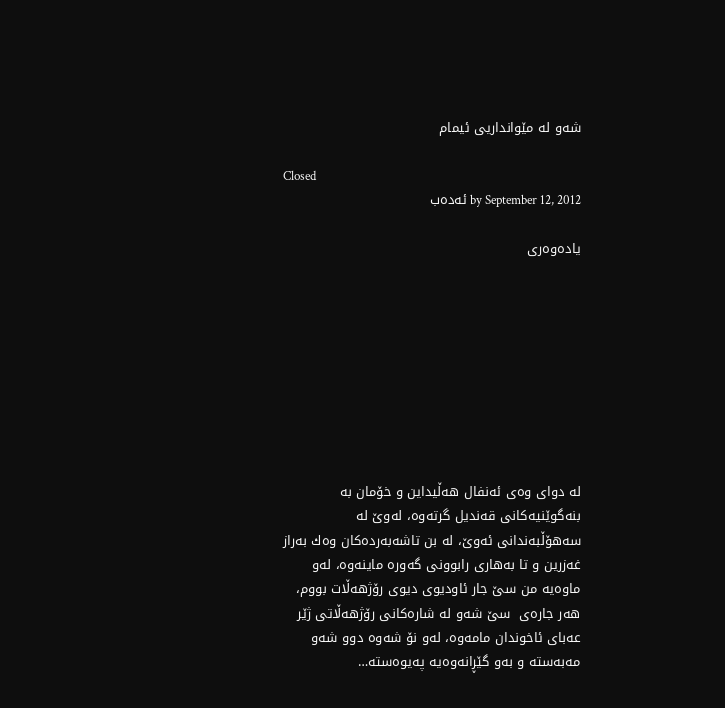شه‌و له‌ مێوانداریی ئیمام

Closed
by September 12, 2012 ئەدەب

یاده‌وه‌ری









له‌ دوای وه‌ی ئه‌نفال هه‌ڵیداین و خۆمان به‌ بنه‌گوێنیه‌كانی قه‌ندیل گرته‌وه‌، له‌وێ له‌ سه‌هۆڵبه‌ندانی ئه‌وێ، له‌ بن تاشه‌به‌رده‌كان وه‌ك به‌راز غه‌زرین و تا به‌هاری رابوونی گه‌وره‌ ماینه‌وه‌، له‌و ماوه‌یه‌ من سێ جار ئاودیوی دیوی رۆژهه‌ڵات بووم، هه‌ر جاره‌ی  سێ شه‌و له‌ شاره‌كانی رۆژهه‌ڵاتی ژێر عه‌بای ئاخوندان مامه‌وه‌، له‌و نۆ شه‌وه‌ دوو شه‌و مه‌به‌سته‌ و به‌و گێڕانه‌وه‌یه‌ په‌یوه‌سته‌…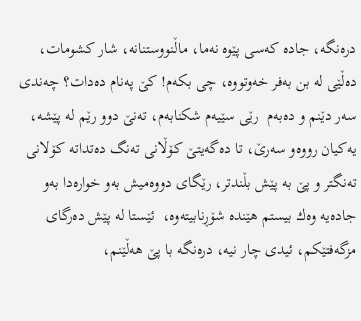دره‌نگه‌، جاده‌ كه‌سی پێوه‌ نه‌ما، ماڵنووستنانه‌، شار كشومات، ده‌ڵێی له‌ بن به‌فر خه‌وتووه‌، چی بكه‌م! كێ په‌نام ده‌دات؟ چه‌ندی سه‌ر دێنم و ده‌به‌م  رێی سێیه‌م شكنابه‌م، ته‌نێ دوو رێم له‌ پێشه‌، یه‌كیان رووه‌و سه‌رێ، تا ده‌گه‌یتێ كۆڵانی ته‌نگ ده‌تداته‌ كۆلانی ته‌نگتر و پێ به‌ پێش بڵندتر، رێگای دووه‌میش به‌و خواره‌دا به‌و جاده‌یه‌ وه‌ك بیستم هێنده‌ شۆڕنابیته‌وه‌،  ئێستا له‌ پێش ده‌رگای مزگه‌فتێكم، ئیدی چار نیه‌، دره‌نگه‌ با پێ هه‌ڵێنم،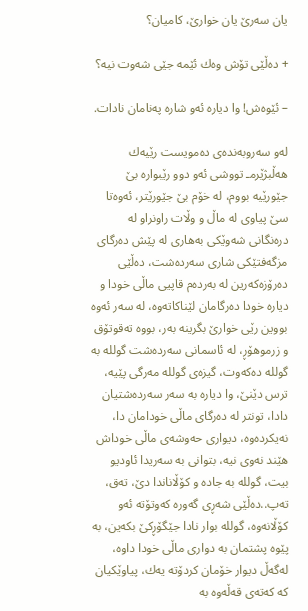یان سه‌رێ یان خوارێ، كامیان؟

+ ده‌ڵێی تۆش وه‌ك ئێمه‌ جێی شه‌وت نیه‌؟

– ئێوه‌ش! وا دیاره‌ ئه‌و شاره‌ په‌نامان نادات.

له‌و سه‌روبه‌نده‌ی ده‌مویست رێیه‌ك هه‌ڵبژێرمـ تووشی ئه‌و دوو رێبواره‌ بێ جێورێیه‌ بووم، له‌ خۆم بێ جێورێتر، ئه‌وه‌تا سێ پیاوی له‌ ماڵ و وڵات راونراو له‌ دره‌نگانی شه‌وێكی به‌هاری له‌ پێش ده‌رگای مزگه‌فتێكی شاری سه‌رده‌شت، ده‌ڵێی ده‌رۆزه‌كه‌رین له‌ به‌رده‌م قاپیی ماڵی خودا و دیاره‌ خودا ده‌رگامان لێناكاته‌وه‌، له‌ سه‌ر ئه‌وه‌ بووین رێی خوارێ بگرینه‌ به‌ر، بووه‌ ته‌قوتۆق و زرموهۆڕ، له‌ ئاسمانی سه‌رده‌شت گولله‌ به‌ گولله‌ ده‌كه‌وت، گیزه‌ی گولله‌ مه‌رگی پێیه‌، ترس دێنێ، وا دیاره‌ به‌ سه‌ر سه‌رده‌شتیان دادا، تونتر له‌ ده‌رگای ماڵی خودامان دا، نه‌یكرده‌وه‌، دیواری حه‌وشه‌ی ماڵی خوداش هێند نه‌وی نیه‌، بتوانی به‌ سه‌ریدا ئاودیو بیت، گولله‌ به‌ جاده‌ و كۆڵاناندا دێ، ته‌ق، ته‌پ..ده‌ڵێی شه‌ڕی گه‌وره‌ كه‌وتۆته‌ ئه‌و كۆڵانه‌وه‌، گولله‌ بوار نادا جێگۆڕكێ بكه‌ین، به‌ پێوه‌ پشتمان به‌ دواری ماڵی خودا داوه‌، له‌گه‌ڵ دیوار خۆمان كردۆته‌ یه‌ك، پیاوێكیان كه‌ كه‌ته‌ی قه‌ڵه‌وه‌ به‌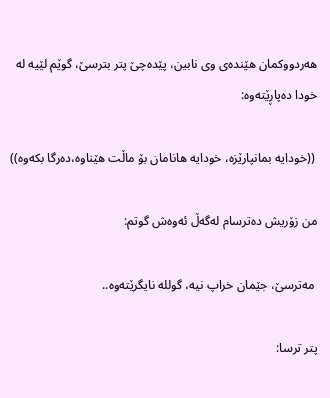هه‌ردووكمان هێنده‌ی وی نابین، پێده‌چێ پتر بترسێ، گوێم لێیه‌ له‌ خودا ده‌پاڕێته‌وه‌:

 ((خودایه‌ بمانپارێزه‌، خودایه‌ هانامان بۆ ماڵت هێناوه‌،ده‌رگا بكه‌وه‌))

من زۆریش ده‌ترسام له‌گه‌ڵ ئه‌وه‌ش گوتم:

 مه‌ترسێ، جێمان خراپ نیه‌، گولله‌ نایگرێته‌وه‌..

پتر ترسا: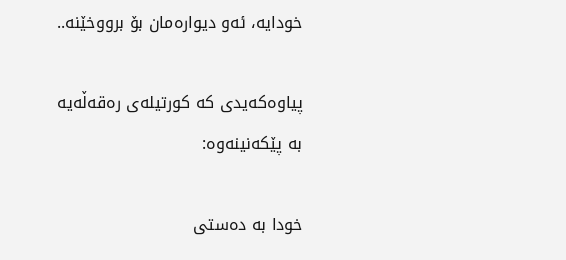خودایه‌، ئه‌و دیواره‌مان بۆ برووخێنه‌..

پیاوه‌كه‌یدی كه‌ كورتیله‌ی ره‌قه‌ڵه‌یه‌ به‌ پێكه‌نینه‌وه‌:

خودا به‌ ده‌ستی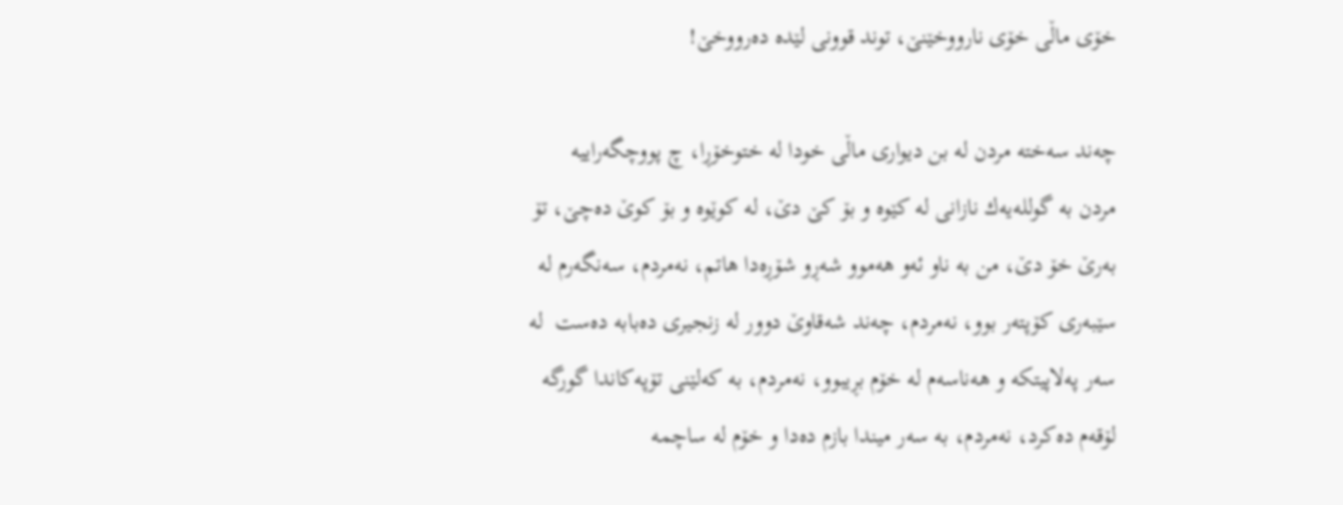خۆی ماڵی خۆی نارووخێنێ، توند قوونی لێده‌ ده‌رووخێ!

چه‌ند سه‌خته‌ مردن له‌ بن دیواری ماڵی خودا له‌ ختوخۆڕا، چ پووچگه‌راییه‌ مردن به‌ گولله‌یه‌ك نازانی له‌ كێوه‌ و بۆ كێ دێ، له‌ كوێوه‌ و بۆ كوێ ده‌چێ، تۆ به‌رێ خۆ دێ، من به‌ ناو ئه‌و هه‌موو شه‌ڕو شۆڕه‌دا هاتم، نه‌مردم، سه‌نگه‌رم له‌ سێبه‌ری كۆپته‌ر بوو، نه‌مردم، چه‌ند شه‌قاوێ دوور له‌ زنجیری ده‌بابه‌ ده‌ست  له‌ سه‌ر په‌لاپیتكه‌ و هه‌ناسه‌م له‌ خۆم بڕیبوو، نه‌مردم، به‌ كه‌لێنی تۆپه‌كاندا گورگه‌ لۆقه‌م ده‌كرد، نه‌مردم، به‌ سه‌ر میندا بازم ده‌دا و خۆم له‌ ساچمه‌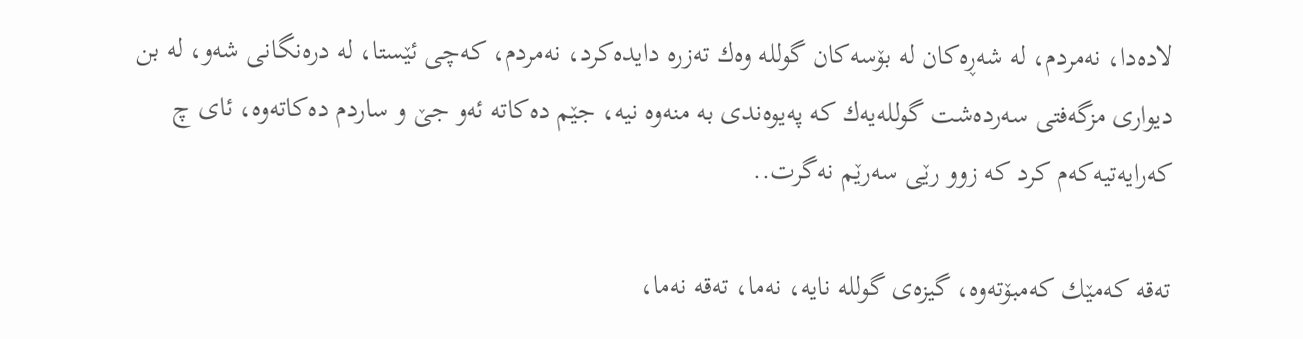لاده‌دا، نه‌مردم، له‌ شه‌ڕه‌كان له‌ بۆسه‌كان گولله‌ وه‌ك ته‌زره‌ دایده‌كرد، نه‌مردم، كه‌چی ئێستا، له‌ دره‌نگانی شه‌و، له‌ بن دیواری مزگه‌فتی سه‌رده‌شت گولله‌یه‌ك كه‌ په‌یوه‌ندی به‌ منه‌وه‌ نیه‌، جێم ده‌كاته‌ ئه‌و جێ و ساردم ده‌كاته‌وه‌، ئای چ كه‌رایه‌تیه‌كه‌م كرد كه‌ زوو رێی سه‌رێم نه‌گرت..

ته‌قه‌ كه‌مێك كه‌مبۆته‌وه‌، گیزه‌ی گولله‌ نایه‌، نه‌ما، ته‌قه‌ نه‌ما،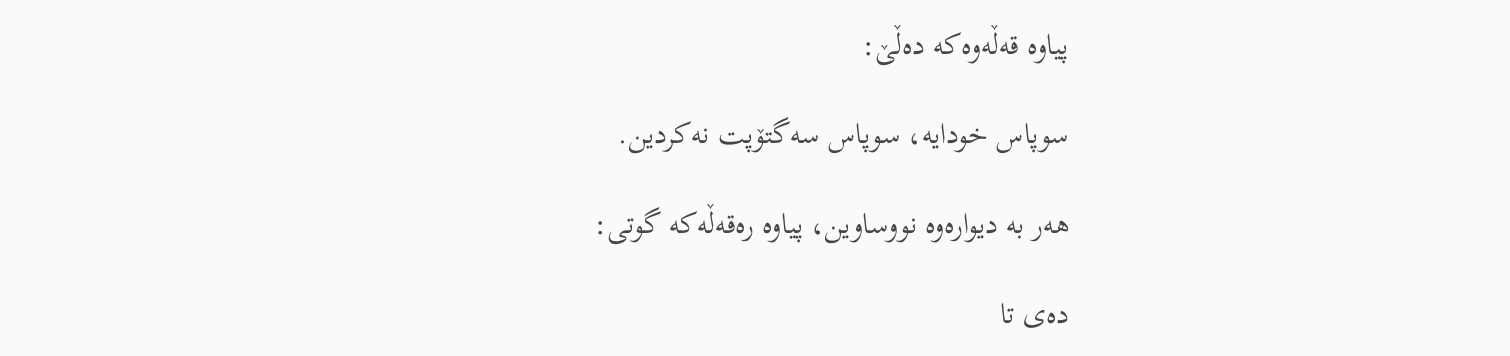پیاوه‌ قه‌ڵه‌وه‌كه‌ ده‌ڵێ:

سوپاس خودایه‌، سوپاس سه‌گتۆپت نه‌كردین.

هه‌ر به‌ دیواره‌وه‌ نووساوین، پیاوه‌ ره‌قه‌ڵه‌كه‌ گوتی:

ده‌ی تا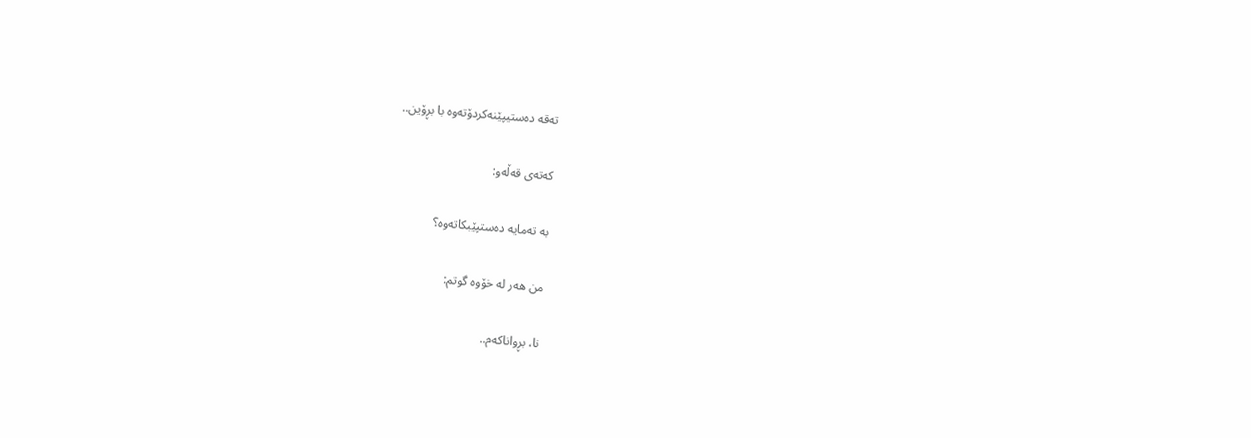ته‌قه‌ ده‌ستیپێنه‌كردۆته‌وه‌ با بڕۆین..

كه‌ته‌ی قه‌ڵه‌و:

به‌ ته‌مایه‌ ده‌ستپێبكاته‌وه‌؟

من هه‌ر له‌ خۆوه‌ گوتم:

نا، بڕواناكه‌م..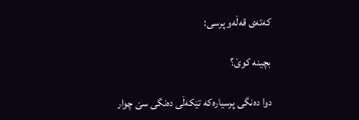كه‌ته‌ی قه‌ڵه‌و پرسی:

بچینه‌ كوێ؟

دوا ده‌نگی پرسیاره‌كه‌ تێكه‌ڵی ده‌نگی سێ چوار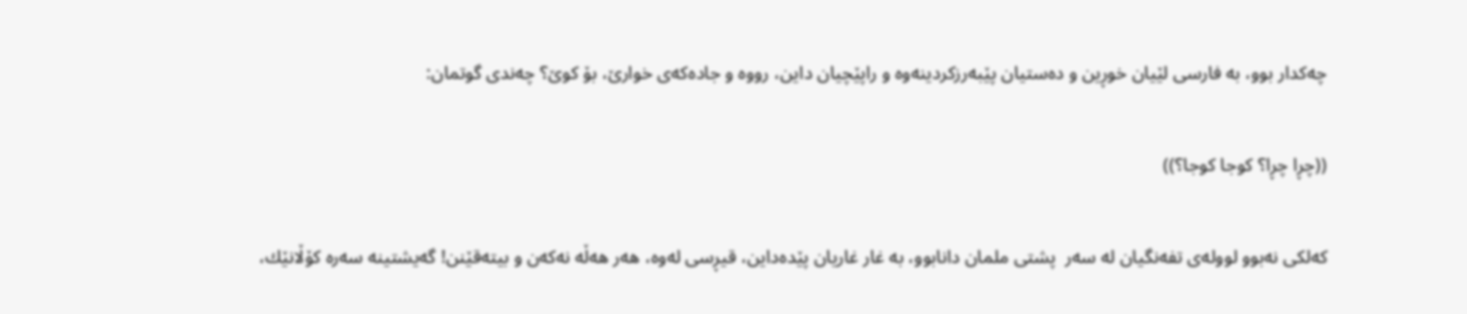چه‌كدار بوو، به‌ فارسی لێیان خوڕین و ده‌ستیان پێبه‌رزكردینه‌وه‌ و راپێچیان داین، رووه‌ و جاده‌كه‌ی خوارێ، بۆ كوێ؟ چه‌ندی گوتمان:

((چڕا چڕا؟ كوجا كوجا؟))

كه‌لكی نه‌بوو لووله‌ی تفه‌نگیان له‌ سه‌ر  پشتی ملمان دانابوو، به‌ غار غاریان پێده‌داین، قیڕسی له‌وه‌، هه‌ر هه‌ڵه‌ نه‌كه‌ن و بیته‌قێنن! گه‌یشتینه‌ سه‌ره‌ كۆڵانێك،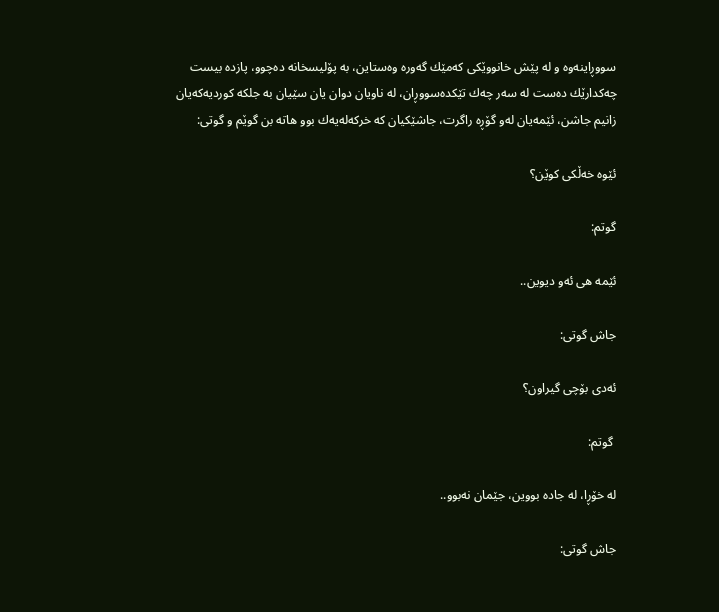سووڕاینه‌وه‌ و له‌ پێش خانووێكی كه‌مێك گه‌وره‌ وه‌ستاین، به‌ پۆلیسخانه‌ ده‌چوو، پازده‌ بیست چه‌كدارێك ده‌ست له‌ سه‌ر چه‌ك تێكده‌سووڕان، له‌ ناویان دوان یان سێیان به‌ جلكه‌ كوردیه‌كه‌یان زانیم جاشن، ئێمه‌یان له‌و گۆڕه‌ راگرت، جاشێكیان كه‌ خركه‌له‌یه‌ك بوو هاته‌ بن گوێم و گوتی:

ئێوه‌ خه‌ڵكی كوێن؟

گوتم:

ئێمه‌ هی ئه‌و دیوین..

جاش گوتی:

ئه‌دی بۆچی گیراون؟

 گوتم:

له‌ خۆڕا، له‌ جاده‌ بووین، جێمان نه‌بوو..

جاش گوتی: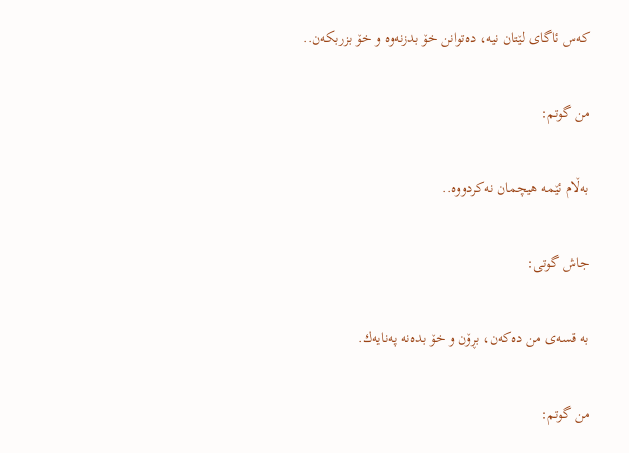كه‌س ئاگای لێتان نیه‌، ده‌توانن خۆ بدزنه‌وه‌ و خۆ بزربكه‌ن..

من گوتم:

به‌ڵام ئێمه‌ هیچمان نه‌كردووه‌..

جاش گوتی:

به‌ قسه‌ی من ده‌كه‌ن، بڕۆن و خۆ بده‌نه‌ په‌نایه‌ك.

من گوتم: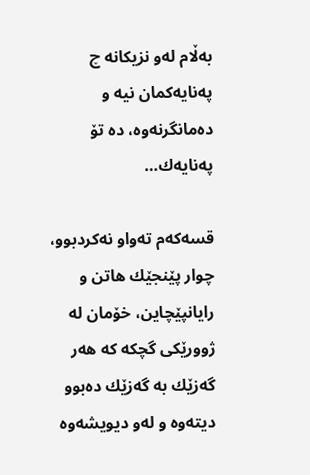به‌ڵام له‌و نزیكانه‌ چ په‌نایه‌كمان نیه‌ و ده‌مانگرنه‌وه‌، ده‌ تۆ په‌نایه‌ك…

قسه‌كه‌م ته‌واو نه‌كردبوو، چوار پێنجێك هاتن و رایانپێچاین، خۆمان له‌ ژوورێكی گچكه‌ كه‌ هه‌ر گه‌زێك به‌ گه‌زێك ده‌بوو دیته‌وه‌ و له‌و دیویشه‌وه‌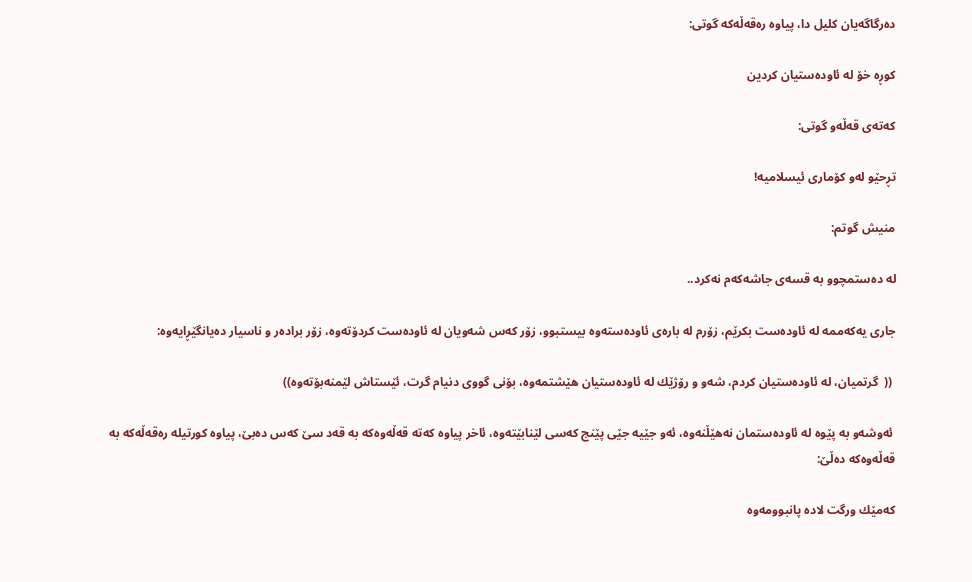ده‌رگاگه‌یان كلیل دا، پیاوه‌ ره‌قه‌ڵه‌كه‌ گوتی:

كوڕه‌ خۆ له‌ ئاوده‌ستیان كردین

كه‌ته‌ی قه‌ڵه‌و گوتی:

تڕحێو له‌و كۆماری ئیسلامیه‌!

منیش گوتم:

له‌ ده‌ستمچوو به‌ قسه‌ی جاشه‌كه‌م نه‌كرد..

جاری یه‌كه‌ممه‌ له‌ ئاوده‌ست بكرێم، زۆرم له‌ باره‌ی ئاوده‌سته‌وه‌ بیستبوو، زۆر كه‌س شه‌ویان له‌ ئاوده‌ست كردۆته‌وه‌، زۆر براده‌ر و ناسیار ده‌یانگێڕایه‌وه‌:

 ((  گرتمیان، له‌ ئاوده‌ستیان كردم، شه‌و و رۆژێك له‌ ئاوده‌ستیان هێشتمه‌وه‌، بۆنی گووی دنیام گرت، ئێستاش لێمنه‌بۆته‌وه‌))

 ئه‌وشه‌و به‌ پێوه‌ له‌ ئاوده‌ستمان نه‌هێڵنه‌وه‌، ئه‌و جێیه‌ جێی پێنج كه‌سی لێنابێته‌وه‌، ئاخر پیاوه‌ كه‌ته‌ قه‌ڵه‌وه‌كه‌ به‌ قه‌د سێ كه‌س ده‌بێ، پیاوه‌ كورتیله‌ ره‌قه‌ڵه‌كه‌ به‌ قه‌ڵه‌وه‌كه‌ ده‌ڵێ:

كه‌مێك ورگت لاده‌ پانبوومه‌وه‌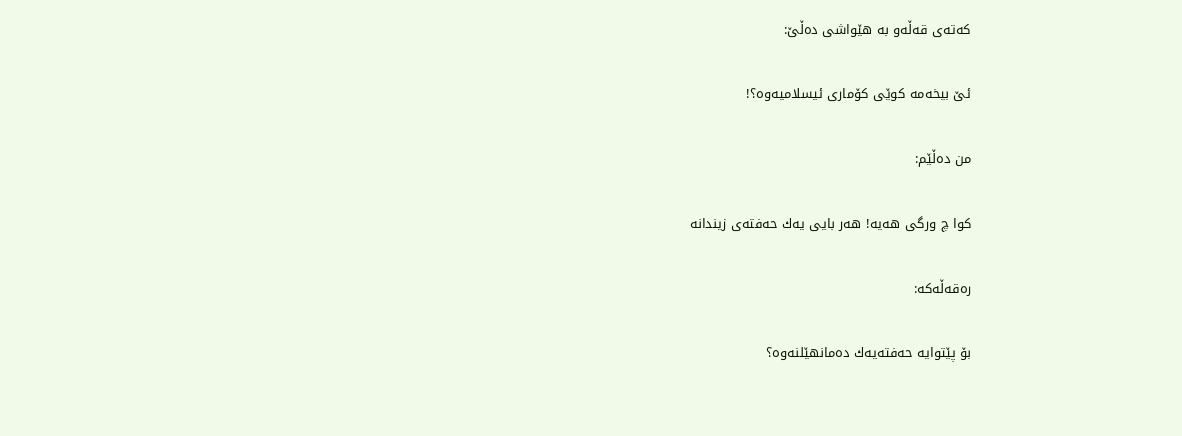كه‌ته‌ی قه‌ڵه‌و به‌ هێواشی ده‌ڵێ:

ئێ بیخه‌مه‌ كوێی كۆماری ئیسلامیه‌وه‌؟!

من ده‌ڵێم:

كوا چ ورگی هه‌یه‌! هه‌ر بایی یه‌ك حه‌فته‌ی زیندانه‌

ره‌قه‌ڵه‌كه‌:

بۆ پێتوایه‌ حه‌فته‌یه‌ك ده‌مانهێلنه‌وه‌؟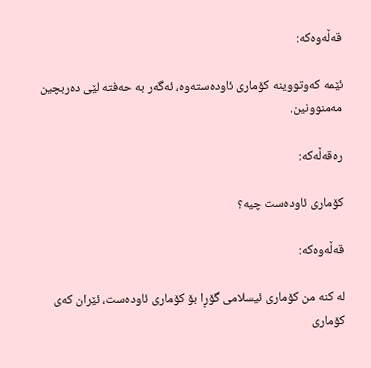قه‌ڵه‌وه‌كه‌:

ئێمه‌ كه‌وتووینه‌ كۆماری ئاوده‌سته‌وه‌، ئه‌گه‌ر به‌ حه‌فته‌ لێی ده‌ربچین مه‌منوونین.

ره‌قه‌ڵه‌كه‌:

كۆماری ئاوده‌ست چیه‌؟

قه‌ڵه‌وه‌كه‌:

له‌ كنه‌ من كۆماری ئیسلامی گۆڕا بۆ كۆماری ئاوده‌ست، ئێران كه‌ی كۆماری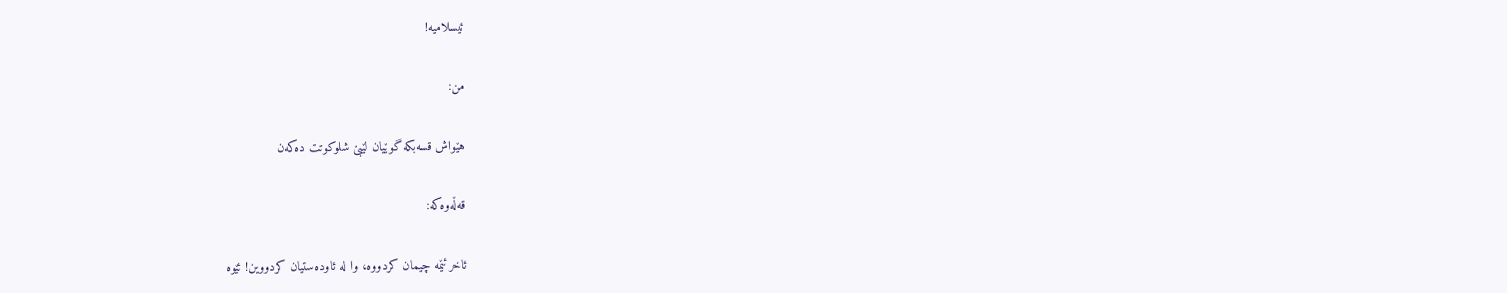ئیسلامیه‌!

من:

هێواش قسه‌بكه‌ گوێیان لێبێ شلوكوتت ده‌كه‌ن

قه‌ڵه‌وه‌كه‌:

ئاخر ئێمه‌ چیمان كردووه‌، وا له‌ ئاوده‌ستیان كردووین! ئێوه‌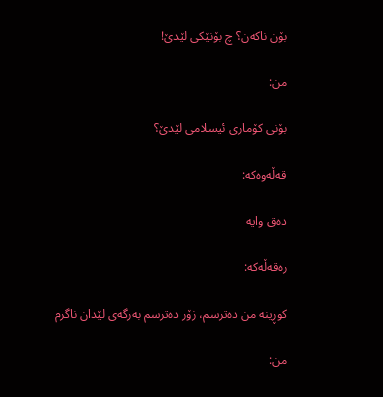بۆن ناكه‌ن؟ چ بۆنێكی لێدێ!

من:

بۆنی كۆماری ئیسلامی لێدێ؟

قه‌ڵه‌وه‌كه‌:

ده‌ق وایه‌

ره‌قه‌ڵه‌كه‌:

كوڕینه‌ من ده‌ترسم، زۆر ده‌ترسم به‌رگه‌ی لێدان ناگرم

من: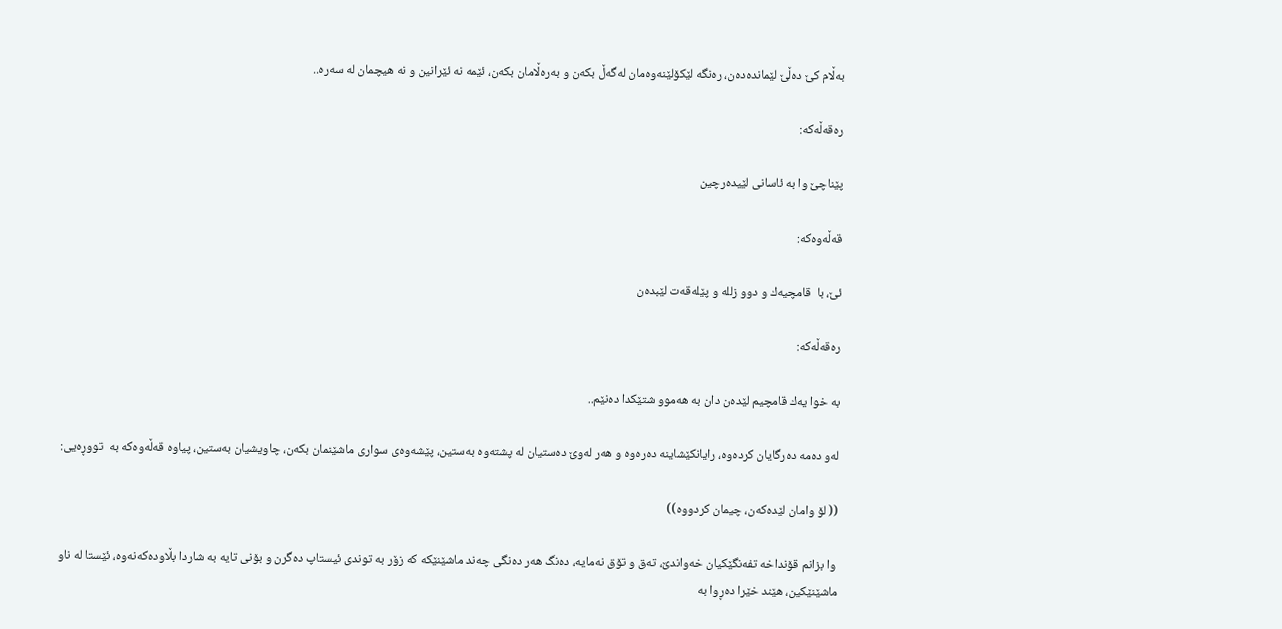به‌ڵام كێ ده‌ڵێ لێمانده‌ده‌ن، ره‌نگه‌ لێكۆلێنه‌وه‌مان له‌گه‌ڵ بكه‌ن و به‌ره‌ڵامان بكه‌ن، ئێمه‌ نه‌ ئێرانین و نه‌ هیچمان له‌ سه‌ره‌..

ره‌قه‌ڵه‌كه‌:

پێناچێ وا به‌ ئاسانی لێیده‌رچین

قه‌ڵه‌وه‌كه‌:

ئێ، با  قامچیه‌ك و دوو زلله‌ و پێله‌قه‌ت لێبده‌ن

ره‌قه‌ڵه‌كه‌:

به‌ خوا یه‌ك قامچیم لێده‌ن دان به‌ هه‌موو شتێكدا ده‌نێم..

له‌و ده‌مه‌ ده‌رگایان كرده‌وه‌، رایانكێشاینه‌ ده‌ره‌وه‌ و هه‌ر له‌وێ ده‌ستیان له‌ پشته‌وه‌ به‌ستین، پێشه‌وه‌ی سواری ماشێنمان بكه‌ن، چاویشیان به‌ستین، پیاوه‌ قه‌ڵه‌وه‌كه‌ به‌  تووڕه‌یی:

(( لۆ وامان لێده‌كه‌ن، چیمان كردووه‌))

 وا بزانم قۆنداخه‌ تفه‌نگێكیان خه‌واندێ، ته‌ق و تۆق نه‌مایه‌، ده‌نگ هه‌ر ده‌نگی چه‌ند ماشێنێكه‌ كه‌ زۆر به‌ توندی ئیستاپ ده‌گرن و بۆنی تایه‌ به‌ شاردا بڵاوده‌كه‌نه‌وه‌، ئێستا له‌ ناو ماشێنێكین، هێند خێرا ده‌ڕوا به‌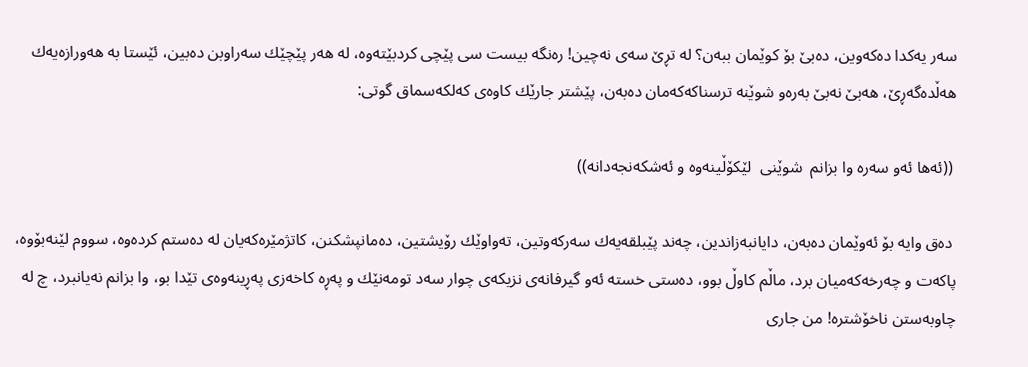سه‌ر یه‌كدا ده‌كه‌وین، ده‌بێ بۆ كوێمان ببه‌ن؟ له‌ تڕێ سه‌ی نه‌چین! ره‌نگه‌ بیست سی پێچی كردبێته‌وه‌، له‌ هه‌ر پێچێك سه‌راوبن ده‌بین، ئێستا به‌ هه‌ورازه‌یه‌ك هه‌ڵده‌گه‌ڕێ، هه‌بێ نه‌بێ به‌ره‌و شوێنه‌ ترسناكه‌كه‌مان ده‌به‌ن، پێشتر جارێك كاوه‌ی كه‌لكه‌سماق گوتی:

 ((ئه‌ها ئه‌و سه‌ره‌ وا بزانم  شوێنی  لێكۆڵینه‌وه‌ و ئه‌شكه‌نجه‌دانه‌))

 ده‌ق وایه‌ بۆ ئه‌وێمان ده‌به‌ن، دایانبه‌زاندین، چه‌ند پێبلقه‌یه‌ك سه‌ركه‌وتین، ته‌واوێك رۆیشتین، ده‌مانپشكنن، كاتژمێره‌كه‌یان له‌ ده‌ستم كرده‌وه‌، سووم لێنه‌بۆوه‌، پاكه‌ت و چه‌رخه‌كه‌میان برد، ماڵم كاوڵ بوو، ده‌ستی خسته‌ ئه‌و گیرفانه‌ی نزیكه‌ی چوار سه‌د تومه‌نێك و په‌ڕه‌ كاخه‌زی په‌ڕینه‌وه‌ی تێدا بو، وا بزانم نه‌یانبرد، چ له‌ چاوبه‌ستن ناخۆشتره‌! من جاری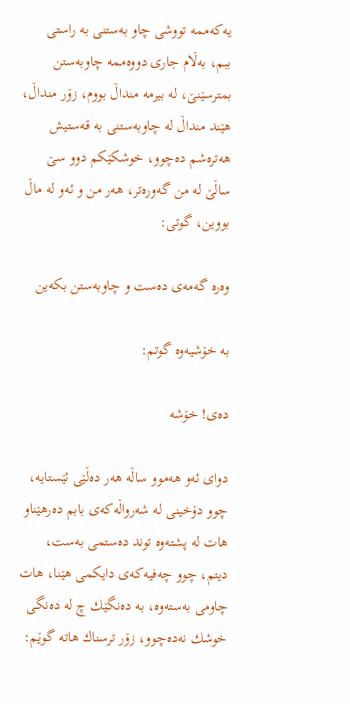یه‌كه‌ممه‌ تووشی چاو به‌ستنی به‌ راستی ببم، به‌ڵام جاری دووه‌ممه‌ چاوبه‌ستن بمترسێنێ، له‌ بیرمه‌ منداڵ بووم، زۆر منداڵ، هێند منداڵ له‌ چاوبه‌ستنی به‌ قه‌ستیش هه‌تره‌شم ده‌چوو، خوشكێكم دوو سێ ساڵێ له‌ من گه‌وره‌تر، هه‌ر من و ئه‌و له‌ ماڵ بووین، گوتی:

وه‌ره‌ گه‌مه‌ی ده‌ست و چاوبه‌ستن بكه‌ین

به‌ خۆشیه‌وه‌ گوتم:

ده‌ی! خۆشه‌

دوای ئه‌و هه‌موو ساڵه‌ هه‌ر ده‌ڵێی ئێستایه‌، چوو دۆخینی له‌ شه‌رواڵه‌كه‌ی بابم ده‌رهێناو هات له‌ پشته‌وه‌ توند ده‌ستمی به‌ست، دیتم، چوو چه‌فیه‌كه‌ی دایكمی هێنا، هات چاومی به‌سته‌وه‌، به‌ ده‌نگێك چ له‌ ده‌نگی خوشك نه‌ده‌چوو، زۆر ترسناك هاته‌ گوێم: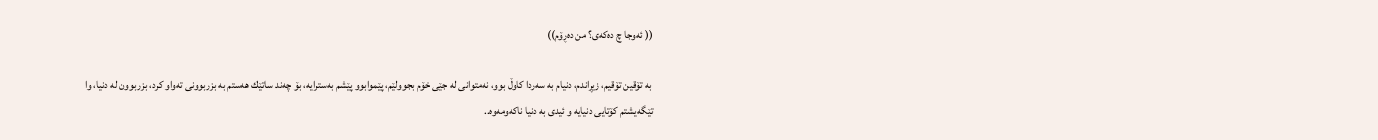(( ئه‌وجا چ ده‌كه‌ی؟ من ده‌ڕۆم))

 به‌ تۆقین تۆقیم، زیڕاندم، دنیام به‌ سه‌ردا كاوڵ بوو، نه‌متوانی له‌ جێی خۆم بجوولێم، پێموابوو پێشم به‌سترایه‌، بۆ چه‌ند ساتێك هه‌ستم به‌ بزربوونی ته‌واو كرد، بزربوون له‌ دنیا، وا تێگه‌یشتم كۆتایی دنیایه‌ و ئیدی به‌ دنیا ناكه‌ومه‌وه‌..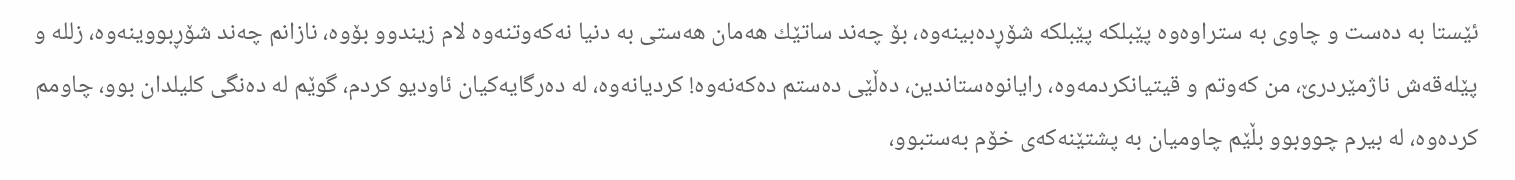ئێستا به‌ ده‌ست و چاوی به‌ ستراوه‌وه‌ پێبلكه‌ پێبلكه‌ شۆڕده‌بینه‌وه‌، بۆ چه‌ند ساتێك هه‌مان هه‌ستی به‌ دنیا نه‌كه‌وتنه‌وه‌ لام زیندوو بۆوه‌، نازانم چه‌ند شۆڕبووینه‌وه‌، زلله‌ و پێله‌قه‌ش ناژمێردرێ، من كه‌وتم و قیتیانكردمه‌وه‌، رایانوه‌ستاندین، ده‌ڵێی ده‌ستم ده‌كه‌نه‌وه‌! كردیانه‌وه‌، له‌ ده‌رگایه‌كیان ئاودیو كردم، گوێم له‌ ده‌نگی كلیلدان بوو، چاومم كرده‌وه‌، له‌ بیرم چووبوو بڵێم چاومیان به‌ پشتێنه‌كه‌ی خۆم به‌ستبوو،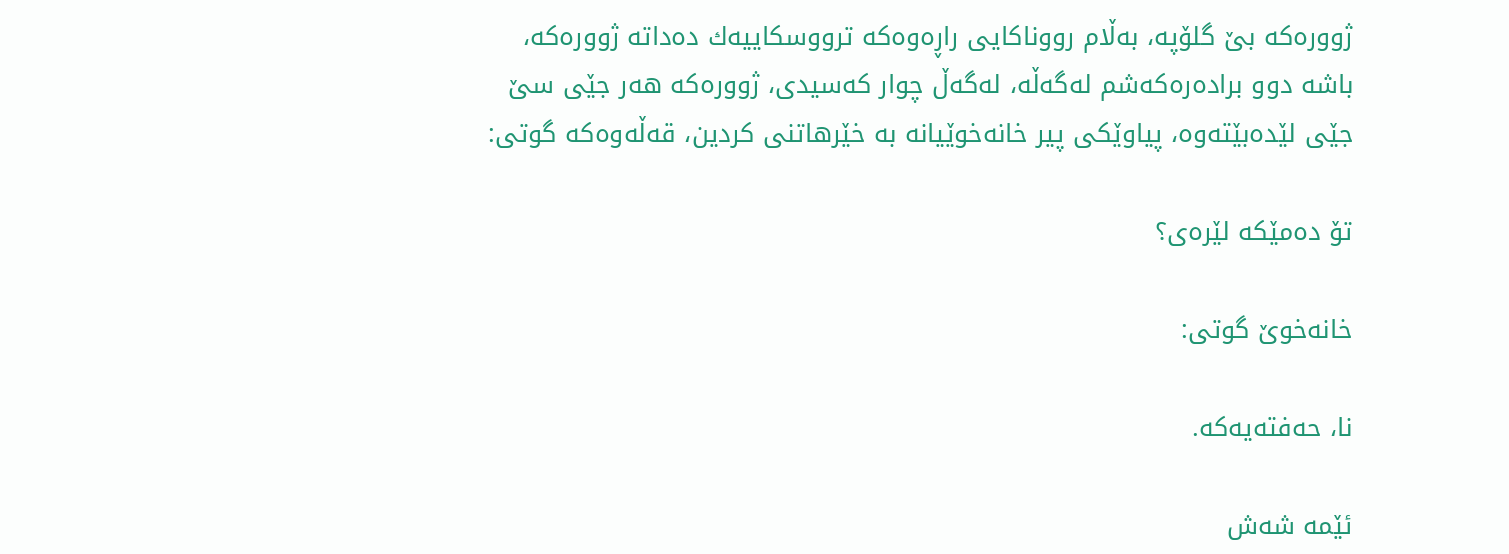ژووره‌كه‌ بێ گلۆپه‌، به‌ڵام رووناكایی راڕه‌وه‌كه‌ ترووسكاییه‌ك ده‌داته‌ ژووره‌كه‌، باشه‌ دوو براده‌ره‌كه‌شم له‌گه‌ڵه‌، له‌گه‌ڵ چوار كه‌سیدی، ژووره‌كه‌ هه‌ر جێی سێ جێی لێده‌بێته‌وه‌، پیاوێكی پیر خانه‌خوێیانه‌ به‌ خێرهاتنی كردین، قه‌ڵه‌وه‌كه‌ گوتی:

تۆ ده‌مێكه‌ لێره‌ی؟

خانه‌خوێ گوتی:

نا، حه‌فته‌یه‌كه‌.

ئێمه‌ شه‌ش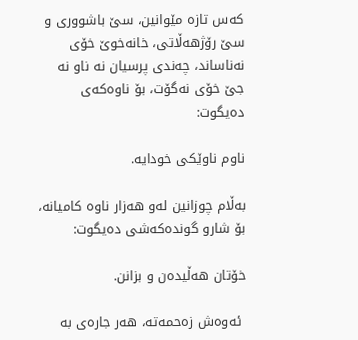كه‌س تازه‌ مێوانین، سێ باشووری و سێ رۆژهه‌ڵاتی، خانه‌خوێ خۆی نه‌ناساند، چه‌ندی پرسیان نه‌ ناو نه‌ جێ خۆی نه‌گۆت، بۆ ناوه‌كه‌ی ده‌یگوت:

ناوم ناوێكی خودایه‌.

به‌ڵام چوزانین له‌و هه‌زار ناوه‌ كامیانه‌، بۆ شارو گونده‌كه‌شی ده‌یگوت:

خۆتان هه‌ڵیده‌ن و بزانن.

 ئه‌وه‌ش زه‌حمه‌ته‌، هه‌ر جاره‌ی به‌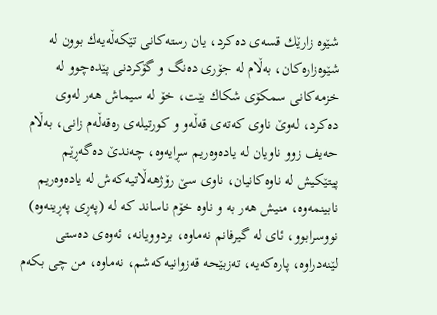شێوه‌ زارێك قسه‌ی ده‌كرد، یان رسته‌كانی تێكه‌ڵه‌یه‌ك بوون له‌ شێوه‌زاره‌كان، به‌ڵام له‌ جۆری ده‌نگ و گۆكردنی پێده‌چوو له‌ خزمه‌كانی سمكۆی شكاك بێت، خۆ له‌ سیماش هه‌ر له‌وی ده‌كرد، له‌وێ ناوی كه‌ته‌ی قه‌ڵه‌و و كورتیله‌ی ره‌قه‌ڵه‌م زانی، به‌ڵام حه‌یف زوو ناویان له‌ یاده‌وه‌ریم سڕایه‌وه‌، چه‌ندێ ده‌گه‌ڕێم پیتێكیش له‌ ناوه‌كانیان، ناوی سێ رۆژهه‌ڵاتیه‌كه‌ش له‌ یاده‌وه‌ریم نابینمه‌وه‌، منیش هه‌ر به‌ و ناوه‌ خۆم ناساند كه‌ له‌ (په‌ڕی په‌ڕینه‌وه‌) نووسرابوو، ئای له‌ گیرفانم نه‌ماوه‌، بردوویانه‌، ئه‌وه‌ی ده‌ستی لێنه‌دراوه‌، پاره‌كه‌یه‌، ته‌زبێحه‌ قه‌زوانیه‌كه‌شم، نه‌ماوه‌، من چی بكه‌م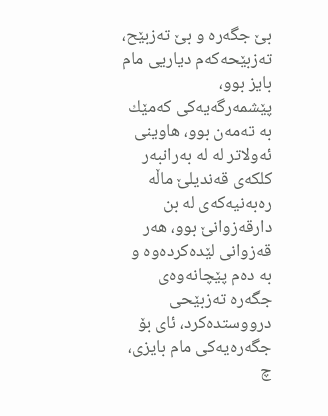بێ جگه‌ره‌ و بێ ته‌زبێح، ته‌زبێحه‌كه‌م دیاریی مام بایز بوو، پێشمه‌رگه‌یه‌كی كه‌مێك به‌ ته‌مه‌ن بوو، هاوینی ئه‌ولاتر له‌ له‌ به‌رانبه‌ر كلكه‌ی قه‌ندیلێ ماڵه‌ ره‌به‌نیه‌كه‌ی له‌ بن دارقه‌زوانێ بوو، هه‌ر قه‌زوانی لێده‌كرده‌وه‌ و به‌ ده‌م پێچانه‌وه‌ی جگه‌ره‌ ته‌زبێحی درووستده‌كرد، ئای بۆ جگه‌ره‌یه‌كی مام بایزی، چ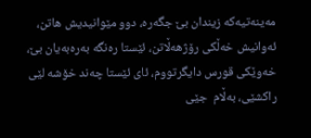مه‌ینه‌تیه‌كه‌ زیندان بێ جگه‌ره‌، دوو مێوانیدیش هاتن، ئه‌وانیش خه‌ڵكی رۆژهه‌ڵاتن، ئێستا ره‌نگه‌ به‌ره‌به‌یان بێ، خه‌وێكی قورس دایگرتووم، ئای ئێستا چه‌ند خۆشه‌ لێی راكشێی، به‌ڵام  جێی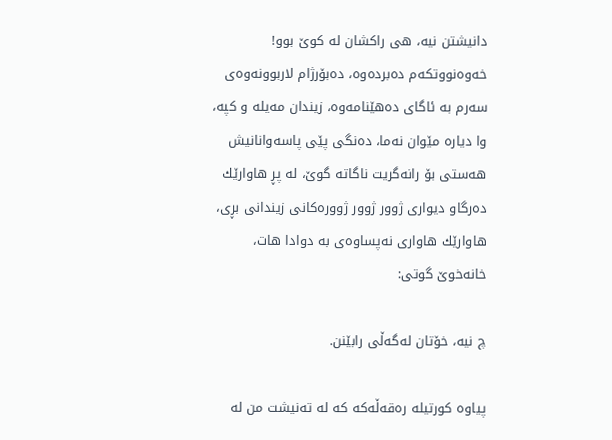دانیشتن نیه‌، هی راكشان له‌ كوێ بوو! خه‌وه‌نووتكه‌م ده‌برده‌وه‌، ده‌بۆرژام لاربوونه‌وه‌ی سه‌رم به‌ ئاگای ده‌هێنامه‌وه‌، زیندان مه‌یله‌ و كپه‌، وا دیاره‌ مێوان نه‌ما، ده‌نگی پێی پاسه‌وانانیش هه‌ستی بۆ رانه‌گریت ناگاته‌ گوێ، له‌ پڕ هاوارێك ده‌رگاو دیواری ژوور ژوور ژووره‌كانی زیندانی بڕی، هاوارێك هاواری نه‌پساوه‌ی به‌ دوادا هات، خانه‌خوێ گوتی:

چ نیه‌، خۆتان له‌گه‌ڵی رابێنن.

پیاوه‌ كورتیله‌ ره‌قه‌ڵه‌كه‌ كه‌ له‌ ته‌نیشت من له‌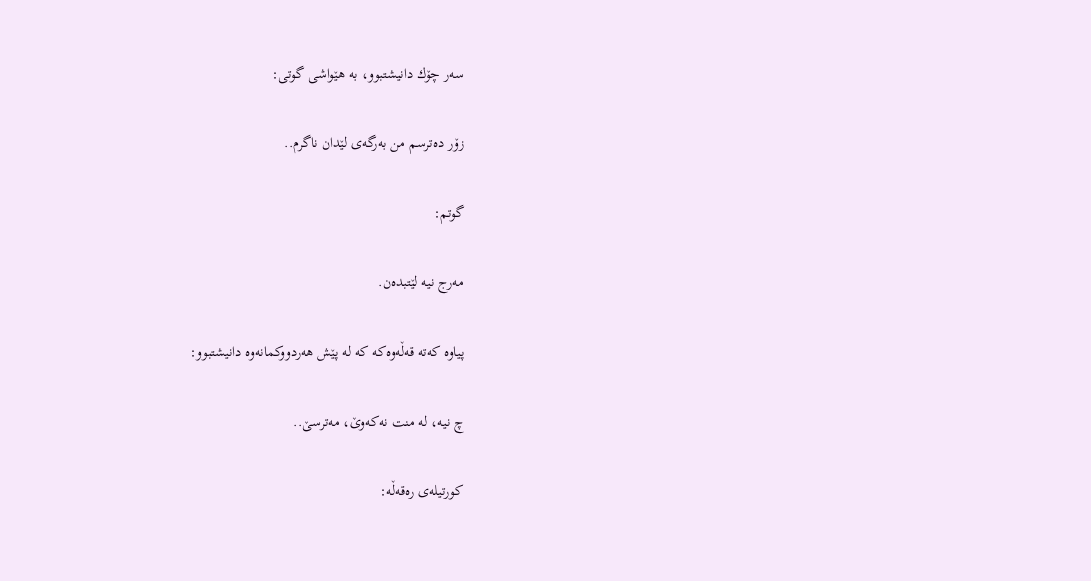سه‌ر چۆك دانیشتبوو، به‌ هێواشی گوتی:

زۆر ده‌ترسم من به‌رگه‌ی لێدان ناگرم..

گوتم:

مه‌رج نیه‌ لێتبده‌ن.

پیاوه‌ كه‌ته‌ قه‌ڵه‌وه‌كه‌ كه‌ له‌ پێش هه‌ردووكمانه‌وه‌ دانیشتبوو:

چ نیه‌، له‌ منت نه‌كه‌وێ، مه‌ترسێ..

كورتیله‌ی ره‌قه‌ڵه‌: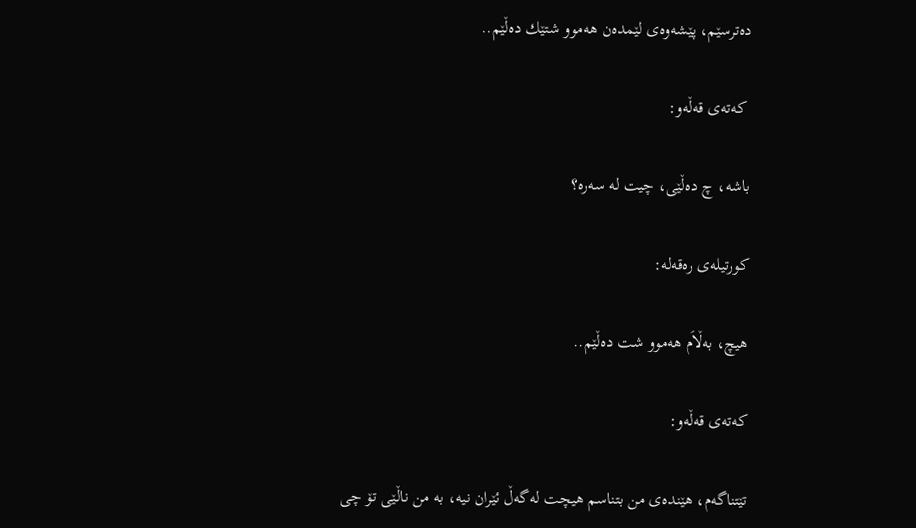ده‌ترسێم، پێشه‌وه‌ی لێمده‌ن هه‌موو شتێك ده‌ڵێم..

 كه‌ته‌ی قه‌ڵه‌و:

باشه‌، چ ده‌ڵێی، چیت له‌ سه‌ره‌؟

كورتیله‌ی ره‌قه‌له‌:

هیچ، به‌ڵاَم هه‌موو شت ده‌ڵێم..

كه‌ته‌ی قه‌ڵه‌و:

تێتناگه‌م، هێنده‌ی من بتناسم هیچت له‌گه‌ڵ ئێران نیه‌، به‌ من ناڵێی تۆ چی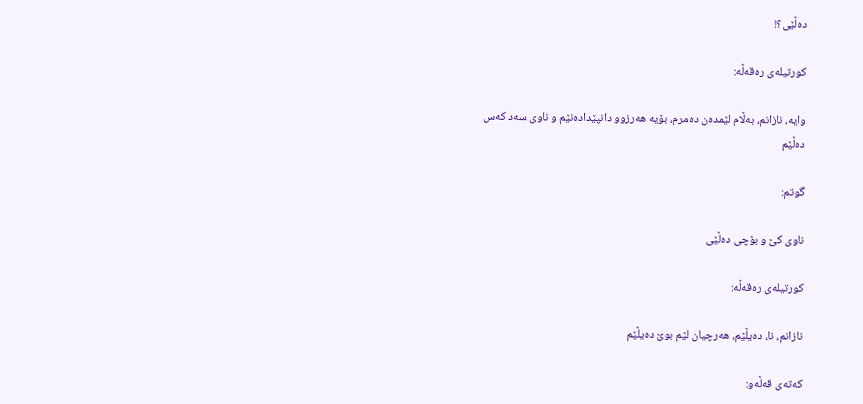ده‌ڵێی؟!

كورتیله‌ی ره‌قه‌ڵه‌:

وایه‌، نازانم، به‌ڵام لێمده‌ن ده‌مرم، بۆیه‌ هه‌رزوو دانپێداده‌نێم و ناوی سه‌د كه‌س ده‌ڵێم

گوتم:

ناوی كێ و بۆچی ده‌ڵێی

كورتیله‌ی ره‌قه‌ڵه‌:

نازانم، نا، ده‌یڵێم، هه‌رچیان لێم بوێ ده‌یڵێم

كه‌ته‌ی قه‌ڵه‌و: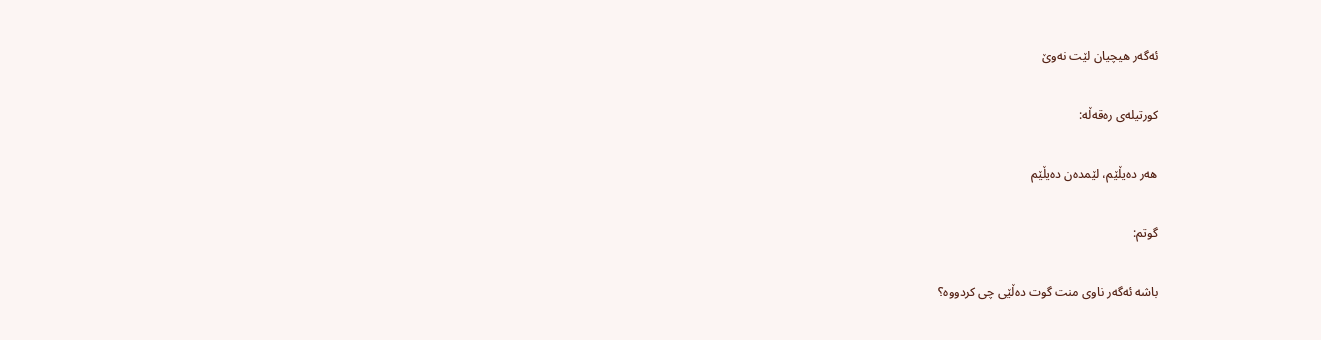ئه‌گه‌ر هیچیان لێت نه‌وێ

كورتیله‌ی ره‌قه‌ڵه‌:

هه‌ر ده‌یڵێم، لێمده‌ن ده‌یڵێم

گوتم:

باشه‌ ئه‌گه‌ر ناوی منت گوت ده‌ڵێی چی كردووه‌؟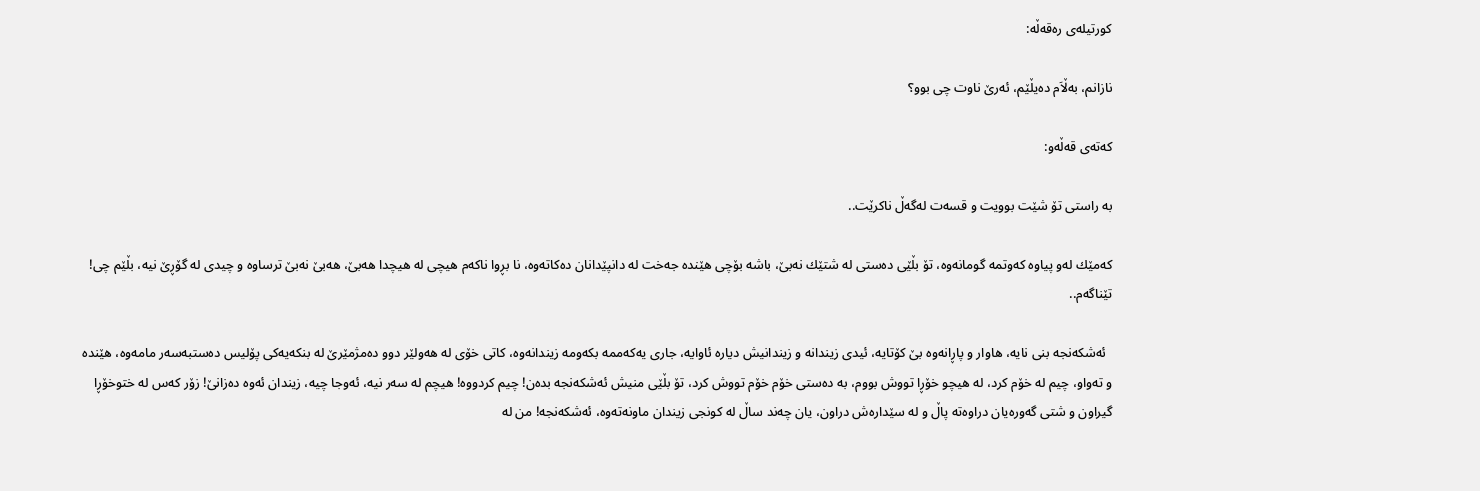كورتیله‌ی ره‌قه‌ڵه‌:

نازانم، به‌ڵاَم ده‌یڵێم، ئه‌رێ ناوت چی بوو؟

كه‌ته‌ی قه‌ڵه‌و:

به‌ راستی تۆ شێت بوویت و قسه‌ت له‌گه‌ڵ ناكرێت..

كه‌مێك له‌و پیاوه‌ كه‌وتمه‌ گومانه‌وه‌، تۆ بڵێی ده‌ستی له‌ شتێك نه‌بێ، باشه‌ بۆچی هێنده‌ جه‌خت له‌ دانپێدانان ده‌كاته‌وه‌، نا بڕوا ناكه‌م هیچی له‌ هیچدا هه‌بێ، هه‌بێ نه‌بێ ترساوه‌ و چیدی له‌ گۆڕێ نیه‌، بڵێم چی! تێناگه‌م..

  ئه‌شكه‌نجه‌ بنی نایه‌، هاوار و پاڕانه‌وه‌ بێ كۆتایه‌، ئیدی زیندانه‌ و زیندانیش دیاره‌ ئاوایه‌، جاری یه‌كه‌ممه‌ بكه‌ومه‌ زیندانه‌وه‌، كاتی خۆی له‌ هه‌ولێر دوو ده‌مژمێرێ له‌ بنكه‌یه‌كی پۆلیس ده‌ستبه‌سه‌ر مامه‌وه‌، هێنده‌ و ته‌واو، چیم له‌ خۆم كرد، له‌ هیچو خۆڕا تووش بووم، به‌ ده‌ستی خۆم خۆم تووش كرد، تۆ بڵێی منیش ئه‌شكه‌نجه‌ بده‌ن! چیم كردووه‌! هیچم له‌ سه‌ر نیه‌، ئه‌وجا چیه‌، زیندان ئه‌وه‌ ده‌زانێ! زۆر كه‌س له‌ ختوخۆڕا گیراون و شتی گه‌وره‌یان دراوه‌ته‌ پاڵ و له‌ سێداره‌ش دراون، یان چه‌ند ساڵ له‌ كونجی زیندان ماونه‌ته‌وه‌، ئه‌شكه‌نجه‌! من له‌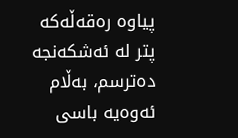پیاوه‌ ره‌قه‌ڵه‌كه‌ پتر له‌ ئه‌شكه‌نجه‌ ده‌ترسم، به‌ڵام ئه‌وه‌یه‌ باسی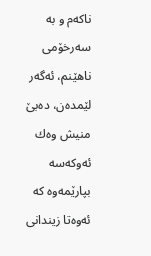ناكه‌م و به‌ سه‌رخۆمی ناهێنم، ئه‌گه‌ر لێمده‌ن، ده‌بێ منیش وه‌ك ئه‌وكه‌سه‌ بپارێمه‌وه‌ كه‌ ئه‌وه‌تا زیندانی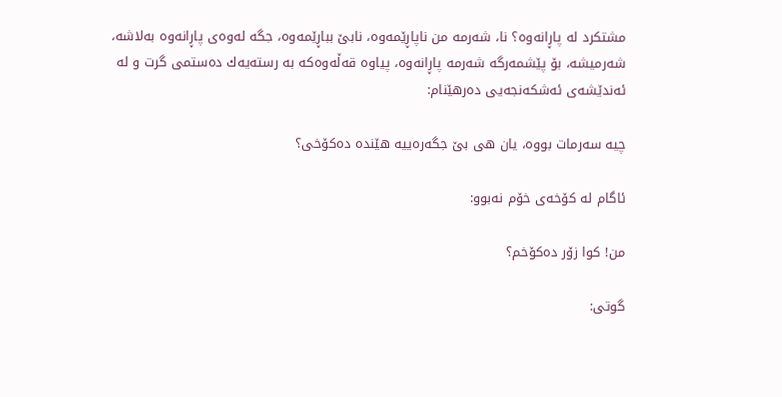مشتكرد له‌ پاڕانه‌وه‌؟ نا، شه‌رمه‌ من ناپاڕێمه‌وه‌، نابێ بباڕێمه‌وه‌، جگه‌ له‌وه‌ی پاڕانه‌وه‌ به‌لاشه‌، شه‌رمیشه‌، بۆ پێشمه‌رگه‌ شه‌رمه‌ پاڕانه‌وه‌، پیاوه‌ قه‌ڵه‌وه‌كه‌ به‌ رسته‌یه‌ك ده‌ستمی گرت و له‌ ئه‌ندێشه‌ی ئه‌شكه‌نجه‌یی ده‌رهێنام:

چیه‌ سه‌رمات بووه‌، یان هی بێ جگه‌ره‌ییه‌ هێنده‌ ده‌كۆخی؟

ئاگام له‌ كۆخه‌ی خۆم نه‌بوو:

من! كوا زۆر ده‌كۆخم؟

گوتی: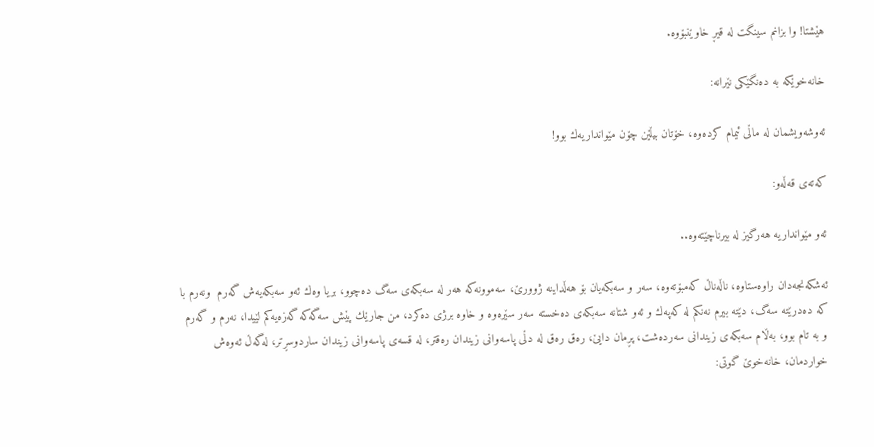هێشتا! وا بزانم سینگت له‌ قیڕ خاوێنبۆوه‌.

خانه‌خوێكه‌ به‌ ده‌نگێكی نێرانه‌:

ئه‌وشه‌ویشمان له‌ ماڵی ئیمام كرده‌وه‌، خۆتان بیڵێن چۆن مێوانداریه‌ك بوو!

كه‌ته‌ی قه‌ڵه‌و:

ئه‌و مێوانداریه‌ هه‌رگیز له‌ بیرناچێته‌وه‌..

ئه‌شكه‌نجه‌دان راوه‌ستاوه‌، ناڵه‌ناڵ كه‌مبۆته‌وه‌، سه‌ر و سه‌بكه‌یان بۆ هه‌ڵداینه‌ ژوورێ، سه‌موونه‌كه‌ هه‌ر له‌ سه‌بكه‌ی سه‌گ ده‌چوو، بریا وه‌ك ئه‌و سه‌بكه‌یه‌ش گه‌رم  ونه‌رم با كه‌ ده‌درێته‌ سه‌گ، دێته‌ بیرم نه‌نكم له‌ كه‌په‌ك و ئه‌و شتانه‌ سه‌بكه‌ی ده‌خسته‌ سه‌ر سێره‌وه‌ و خاوه‌ برژی ده‌كرد، من جارێك پێش سه‌گه‌كه‌ گه‌زه‌یه‌كم لێیدا، نه‌رم و گه‌رم و به‌ تام بوو، به‌ڵام سه‌بكه‌ی زیندانی سه‌رده‌شت، پڕمان دایێ، ره‌ق ره‌ق له‌ دڵی پاسه‌وانی زیندان ره‌قتر، له‌ قسه‌ی پاسه‌وانی زیندان ساردوسڕتر، له‌گه‌ڵ ئه‌وه‌ش خواردمان، خانه‌خوێ گوتی: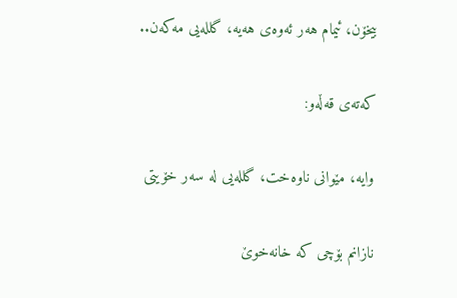بیخۆن، ئیمام هه‌ر ئه‌وه‌ی هه‌یه‌، گلله‌یی مه‌كه‌ن..

كه‌ته‌ی قه‌ڵه‌و:

وایه‌، مێوانی ناوه‌خت، گلله‌یی له‌ سه‌ر خۆیتی

نازانم بۆچی كه‌ خانه‌خوێ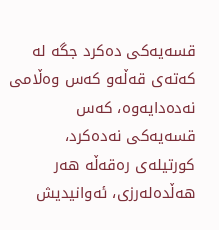قسه‌یه‌كی ده‌كرد جگه‌ له‌ كه‌ته‌ی قه‌ڵه‌و كه‌س وه‌ڵامی نه‌ده‌دایه‌وه‌، كه‌س قسه‌یه‌كی نه‌ده‌كرد، كورتیله‌ی ره‌قه‌ڵه‌ هه‌ر هه‌ڵده‌له‌رزی، ئه‌وانیدیش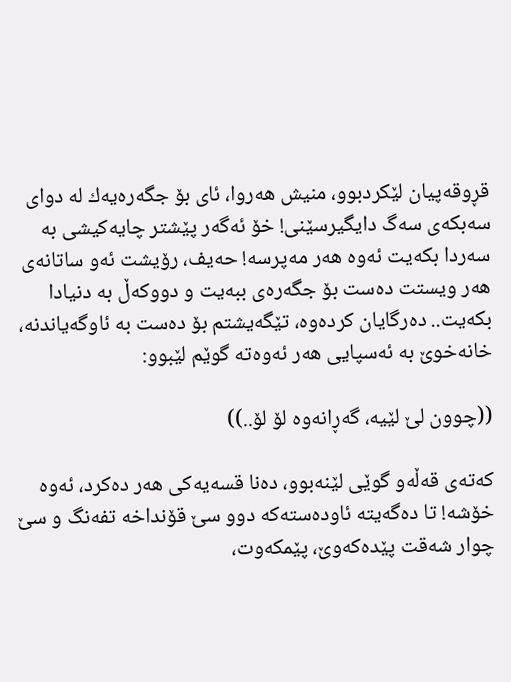قڕوقه‌پیان لێكردبوو، منیش هه‌روا، ئای بۆ جگه‌ره‌یه‌ك له‌ دوای سه‌بكه‌ی سه‌گ دایگیرسێنی! خۆ ئه‌گه‌ر پێشتر چایه‌كیشی به‌ سه‌ردا بكه‌یت ئه‌وه‌ هه‌ر مه‌پرسه‌! حه‌یف، رۆیشت ئه‌و ساتانه‌ی هه‌ر ویستت ده‌ست بۆ جگه‌ره‌ی ببه‌یت و دووكه‌ڵ به‌ دنیادا بكه‌یت.. ده‌رگایان كرده‌وه‌، تێگه‌یشتم بۆ ده‌ست به‌ ئاوگه‌یاندنه‌، خانه‌خوێ به‌ ئه‌سپایی هه‌ر ئه‌وه‌ته‌ گوێم لێبوو:

((چوون لێ لێیه‌، گه‌ڕانه‌وه‌ لۆ لۆ..))

كه‌ته‌ی قه‌ڵه‌و گوێی لێنه‌بوو، ده‌نا قسه‌یه‌كی هه‌ر ده‌كرد، ئه‌وه‌ خۆشه‌! تا ده‌گه‌یته‌ ئاوده‌سته‌كه‌ دوو سێ قۆنداخه‌ تفه‌نگ و سێ چوار شه‌قت پێده‌كه‌وێ، پێمكه‌وت،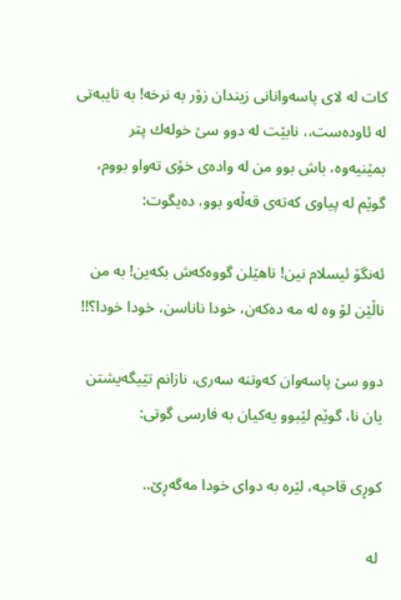كات له‌ لای پاسه‌وانانی زیندان زۆر به‌ نرخه‌! به‌ تایبه‌تی له‌ ئاوده‌ست،، نابێت له‌ دوو سێ خوله‌ك پتر بمێنیه‌وه‌، باش بوو من له‌ واده‌ی خۆی ته‌واو بووم، گوێم له‌ پیاوی كه‌ته‌ی قه‌ڵه‌و بوو، ده‌یگوت:

ئه‌نگۆ ئیسلام نین! ناهێلن گووه‌كه‌ش بكه‌ین! به‌ من ناڵێن لۆ وه‌ له‌ مه‌ ده‌كه‌ن، خودا ناناسن، خودا خودا؟!!

دوو سێ پاسه‌وان كه‌وتنه‌ سه‌ری، نازانم تێیگه‌یشتن یان نا، گوێم لێبوو یه‌كیان به‌ فارسی گوتی:

كوڕی قاحپه‌، لێره‌ به‌ دوای خودا مه‌گه‌ڕێ..

 له‌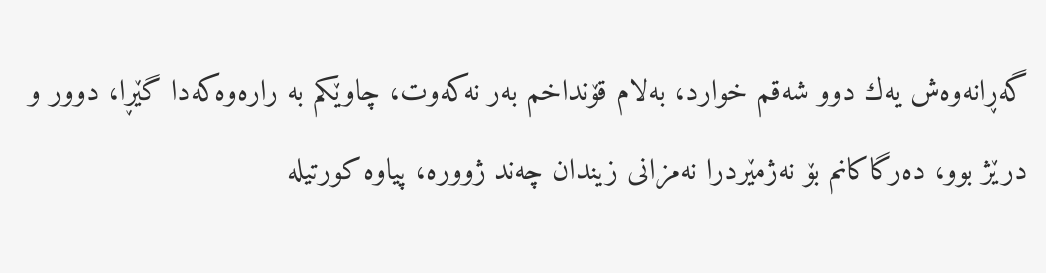گه‌ڕانه‌وه‌ش یه‌ك دوو شه‌قم خوارد، به‌لام قۆنداخم به‌ر نه‌كه‌وت، چاوێكم به‌ راره‌وه‌كه‌دا گێڕا، دوور و درێژ بوو، ده‌رگاكانم بۆ نه‌ژمێردرا نه‌مزانی زیندان چه‌ند ژووره‌، پیاوه‌ كورتیله‌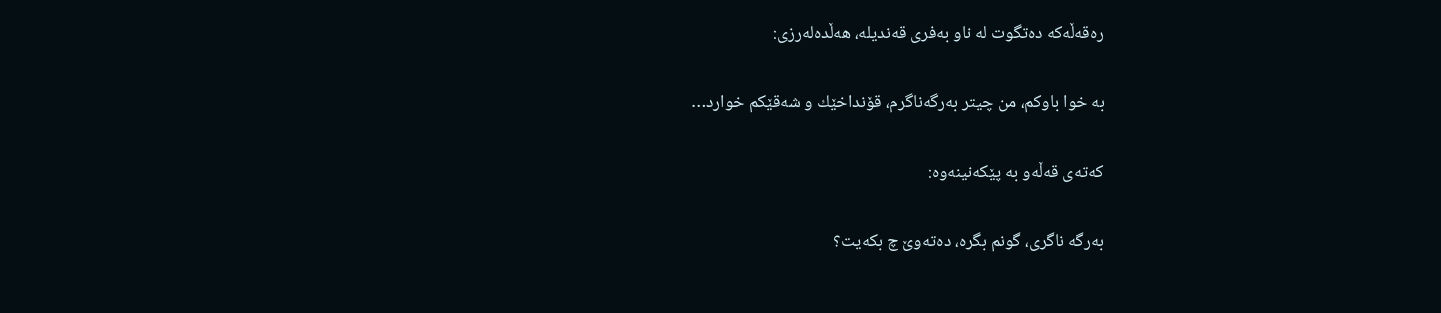ره‌قه‌ڵه‌كه‌ ده‌تگوت له‌ ناو به‌فری قه‌ندیله‌، هه‌ڵده‌له‌رزی:

به‌ خوا باوكم، من چیتر به‌رگه‌ناگرم، قۆنداخێك و شه‌قێكم خوارد…

كه‌ته‌ی قه‌ڵه‌و به‌ پێكه‌نینه‌وه‌:

به‌رگه‌ ناگری، گونم بگره‌، ده‌ته‌وێ چ بكه‌یت؟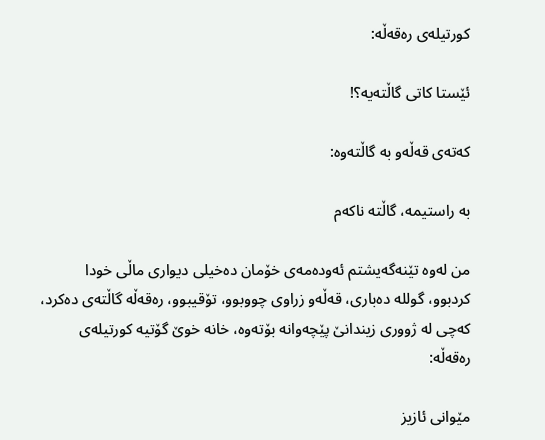كورتیله‌ی ره‌قه‌ڵه‌:

ئێستا كاتی گاڵته‌یه‌؟!

كه‌ته‌ی قه‌ڵه‌و به‌ گاڵته‌وه‌:

به‌ راستیمه‌، گاڵته‌ ناكه‌م

من له‌وه‌ تێنه‌گه‌یشتم ئه‌وده‌مه‌ی خۆمان ده‌خیلی دیواری ماڵی خودا كردبوو، گولله‌ ده‌باری، قه‌ڵه‌و زراوی چووبوو، تۆقیبوو، ره‌قه‌ڵه‌ گاڵته‌ی ده‌كرد، كه‌چی له‌ ژووری زیندانێ پێچه‌وانه‌ بۆته‌وه‌، خانه‌ خوێ گۆتیه‌ كورتیله‌ی ره‌قه‌ڵه‌:

مێوانی ئازیز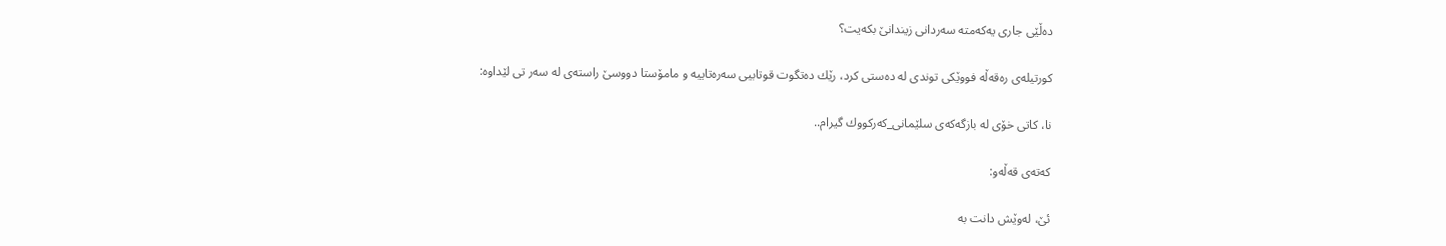ده‌ڵێی جاری یه‌كه‌مته‌ سه‌ردانی زیندانێ بكه‌یت؟

كورتیله‌ی ره‌قه‌ڵه‌ فووێكی توندی له‌ ده‌ستی كرد، رێك ده‌تگوت قوتابیی سه‌ره‌تاییه‌ و مامۆستا دووسێ راسته‌ی له‌ سه‌ر تی لێداوه‌:

نا، كاتی خۆی له‌ بازگه‌كه‌ی سلێمانی_كه‌ركووك گیرام..

كه‌ته‌ی قه‌ڵه‌و:

ئێ، له‌وێش دانت به‌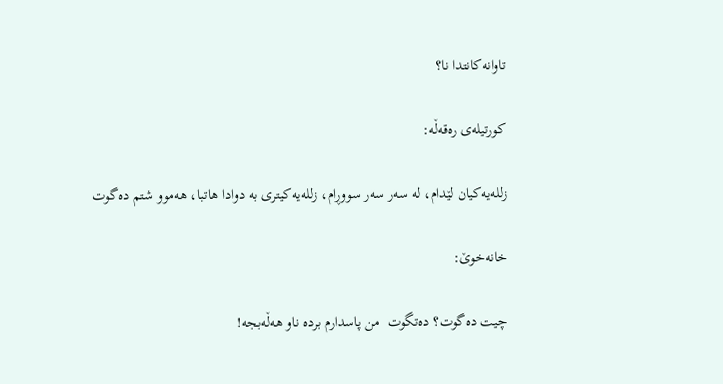تاوانه‌كانتدا نا؟

كورتیله‌ی ره‌قه‌ڵه‌:

زلله‌یه‌كیان لێدام، له‌ سه‌ر سه‌ر سووڕام، زلله‌یه‌كیتری به‌ دوادا هاتبا، هه‌موو شتم ده‌گوت

خانه‌خوێ:

چیت ده‌گوت؟ ده‌تگوت  من پاسدارم برده‌ ناو هه‌ڵه‌بجه‌!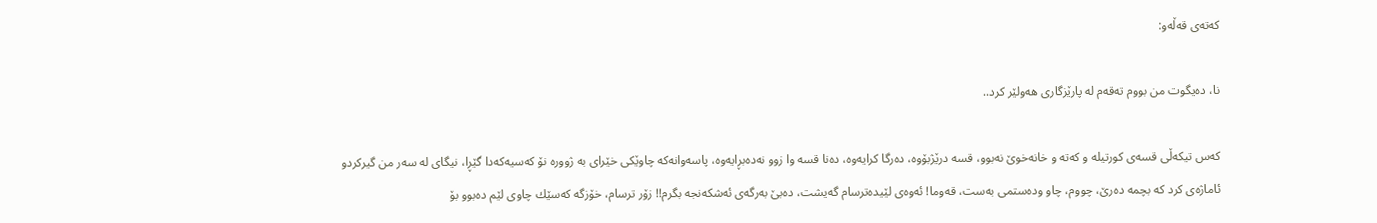كه‌ته‌ی قه‌ڵه‌و:

نا، ده‌یگوت من بووم ته‌قه‌م له‌ پارێزگاری هه‌ولێر كرد..

كه‌س تیكه‌ڵی قسه‌ی كورتیله‌ و كه‌ته‌ و خانه‌خوێ نه‌بوو، قسه‌ درێژبۆوه‌، ده‌رگا كرایه‌وه‌، ده‌نا قسه‌ وا زوو نه‌ده‌بڕایه‌وه‌، پاسه‌وانه‌كه‌ چاوێكی خێرای به‌ ژووره‌ نۆ كه‌سیه‌كه‌دا گێڕا، نیگای له‌ سه‌ر من گیركردو ئاماژه‌ی كرد كه‌ بچمه‌ ده‌رێ، چووم، چاو وده‌ستمی به‌ست، قه‌وما! ئه‌وه‌ی لێیده‌ترسام گه‌یشت، ده‌بێ به‌رگه‌ی ئه‌شكه‌نجه‌ بگرم!! زۆر ترسام، خۆزگه‌ كه‌سێك چاوی لێم ده‌بوو بۆ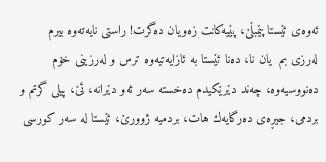ئه‌وه‌ی ئێستا پێمبڵێ، پێیه‌كانت زه‌ویان ده‌گرت! راستی نایه‌ته‌وه‌ بیرم له‌رزی بم  یان نا، ده‌نا ئێستا به‌ ئازایه‌تیه‌وه‌ ترس و له‌رزینی خۆم ده‌نووسیه‌وه‌، چه‌ند دێرێكیدم ده‌خسته‌ سه‌ر ئه‌و دێرانه‌، ئێ، پیلی گرتم و بردمی، جیڕه‌ی ده‌رگایه‌ك هات، بردمیه‌ ژوورێ، ئێستا له‌ سه‌ر كورسی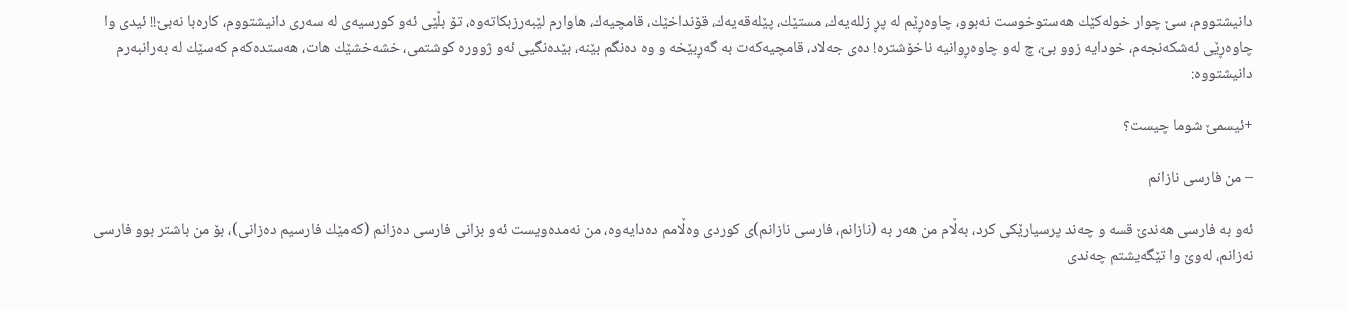دانیشتووم، سێ چوار خوله‌كێك هه‌ستوخوست نه‌بوو، چاوه‌ڕێم له‌ پڕ زلله‌یه‌ك، مستێك، پێله‌قه‌یه‌ك، قۆنداخێك، قامچیه‌ك، هاوارم لێبه‌رزبكاته‌وه‌، تۆ بڵێی ئه‌و كورسیه‌ی له‌ سه‌ری دانیشتووم، كاره‌با نه‌بێ!! ئیدی وا چاوه‌ڕێی ئه‌شكه‌نجه‌م، خودایه‌ زوو بێ، چ له‌و چاوه‌ڕوانیه‌ ناخۆشتره‌! ده‌ی جه‌لاد، قامچیه‌كه‌ت به‌ گه‌ڕبێخه‌ و وه‌ ده‌نگم بێنه‌، بێده‌نگیی ئه‌و ژووره‌ كوشتمی، خشه‌خشێك هات، هه‌ستده‌كه‌م كه‌سێك له‌ به‌رانبه‌رم دانیشتووه‌:

+ئیسمێ شوما چیست؟

– من فارسی نازانم

ئه‌و به‌ فارسی هه‌ندێ قسه‌ و چه‌ند پرسیارێكی كرد، به‌ڵام من هه‌ر به‌ (نازانم، فارسی نازانم)ی كوردی وه‌ڵامم ده‌دایه‌وه‌، من نه‌مده‌ویست ئه‌و بزانی فارسی ده‌زانم (كه‌مێك فارسیم ده‌زانی)، بۆ من باشتر بوو فارسی نه‌زانم، له‌وێ وا تێگه‌یشتم چه‌ندی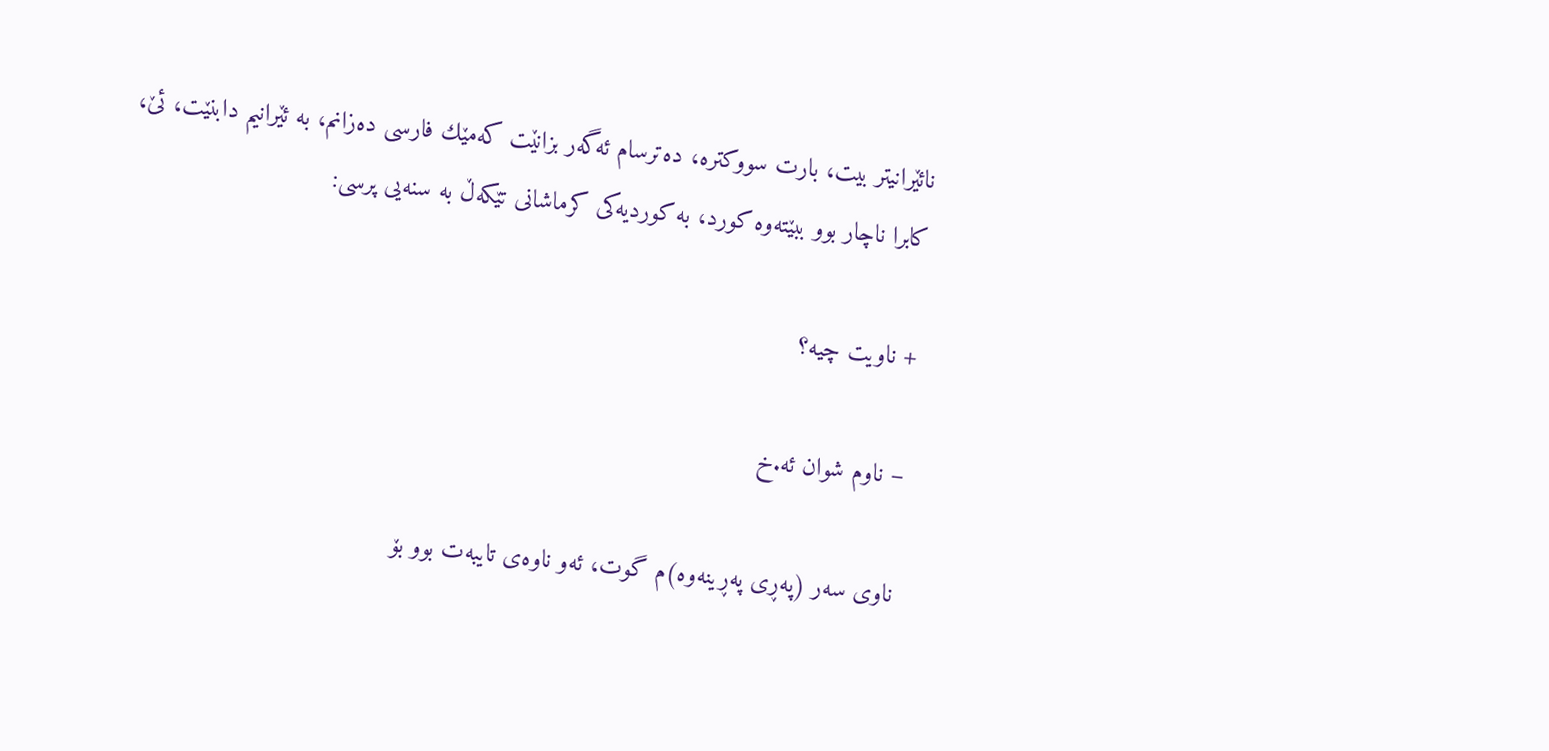نائێرانیتر بیت، بارت سووكتره‌، ده‌ترسام ئه‌گه‌ر بزانێت كه‌مێك فارسی ده‌زانم، به‌ ئێرانیم دابنێت، ئێ، كابرا ناچار بوو ببێته‌وه‌ كورد، به‌ كوردیه‌كی كرماشانی تێكه‌ڵ به‌ سنه‌یی پرسی:

+ ناویت چیه‌؟

– ناوم شوان ئه‌.خ

ناوی سه‌ر (په‌ڕی په‌ڕینه‌وه‌)م گوت، ئه‌و ناوه‌ی تایبه‌ت بوو بۆ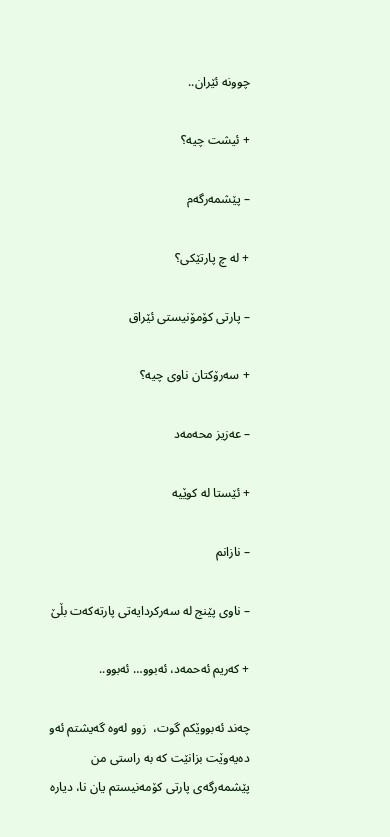چوونه‌ ئێران..

+ ئیشت چیه‌؟

– پێشمه‌رگه‌م

+ له‌ چ پارتێكی؟

– پارتی كۆمۆنیستی ئێراق

+ سه‌رۆكتان ناوی چیه‌؟

– عه‌زیز محه‌مه‌د

+ ئێستا له‌ كوێیه‌

– نازانم

– ناوی پێنج له‌ سه‌ركردایه‌تی پارته‌كه‌ت بڵێ

+ كه‌ریم ئه‌حمه‌د، ئه‌بوو… ئه‌بوو..

چه‌ند ئه‌بووێكم گوت،  زوو له‌وه‌ گه‌یشتم ئه‌و ده‌یه‌وێت بزانێت كه‌ به‌ راستی من پێشمه‌رگه‌ی پارتی كۆمه‌نیستم یان نا، دیاره‌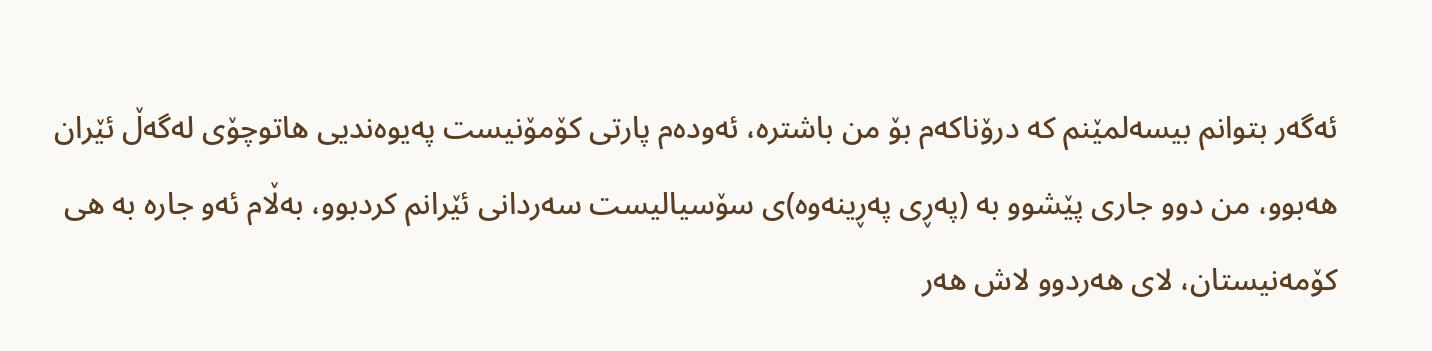ئه‌گه‌ر بتوانم بیسه‌لمێنم كه‌ درۆناكه‌م بۆ من باشتره‌، ئه‌وده‌م پارتی كۆمۆنیست په‌یوه‌ندیی هاتوچۆی له‌گه‌ڵ ئێران هه‌بوو، من دوو جاری پێشوو به‌ (په‌ڕی په‌ڕینه‌وه‌)ی سۆسیالیست سه‌ردانی ئێرانم كردبوو، به‌ڵام ئه‌و جاره‌ به‌ هی كۆمه‌نیستان، لای هه‌ردوو لاش هه‌ر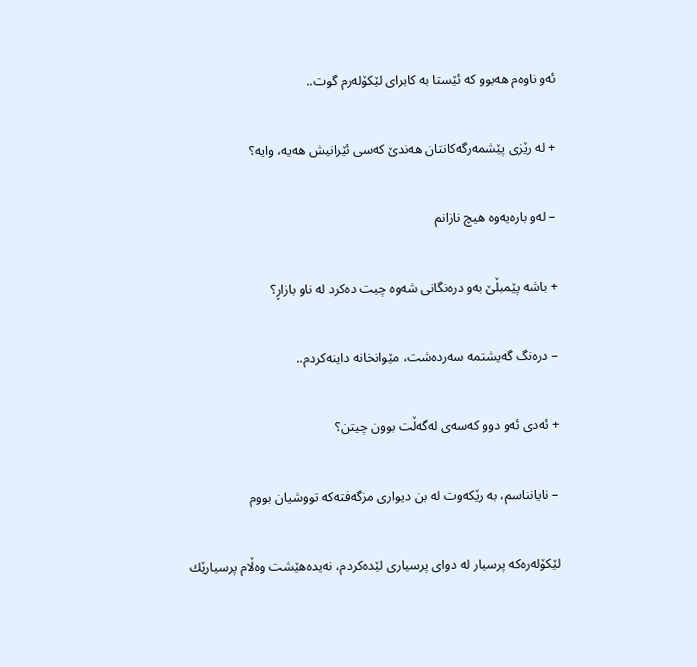ئه‌و ناوه‌م هه‌بوو كه‌ ئێستا به‌ كابرای لێكۆله‌رم گوت..

+ له‌ رێزی پێشمه‌رگه‌كانتان هه‌ندێ كه‌سی ئێرانیش هه‌یه‌، وایه‌؟

– له‌و باره‌یه‌وه‌ هیچ نازانم

+ باشه‌ پێمبڵێ به‌و دره‌نگانی شه‌وه‌ چیت ده‌كرد له‌ ناو بازاڕ؟

– دره‌نگ گه‌یشتمه‌ سه‌رده‌شت، مێوانخانه‌ داینه‌كردم..

+ ئه‌دی ئه‌و دوو كه‌سه‌ی له‌گه‌ڵت بوون چیتن؟

– نایانناسم، به‌ رێكه‌وت له‌ بن دیواری مزگه‌فته‌كه‌ تووشیان بووم

لێكۆله‌ره‌كه‌ پرسیار له‌ دوای پرسیاری لێده‌كردم، نه‌یده‌هێشت وه‌ڵام پرسیارێك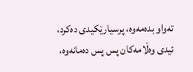ته‌واو بده‌مه‌وه‌، پرسیارێكیدی ده‌كرد، ئیدی وه‌ڵامه‌كان پس پس ده‌مانه‌وه‌،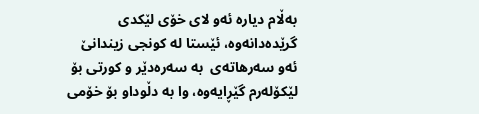به‌ڵام دیاره‌ ئه‌و لای خۆی لێكدی گرێده‌دانه‌وه‌، ئێستا له‌ كونجی زیندانێ ئه‌و سه‌رهاته‌ی  به‌ سه‌ره‌دێر و كورتی بۆ لێكۆله‌رم گێڕایه‌وه‌، وا به‌ دڵوداو بۆ خۆمی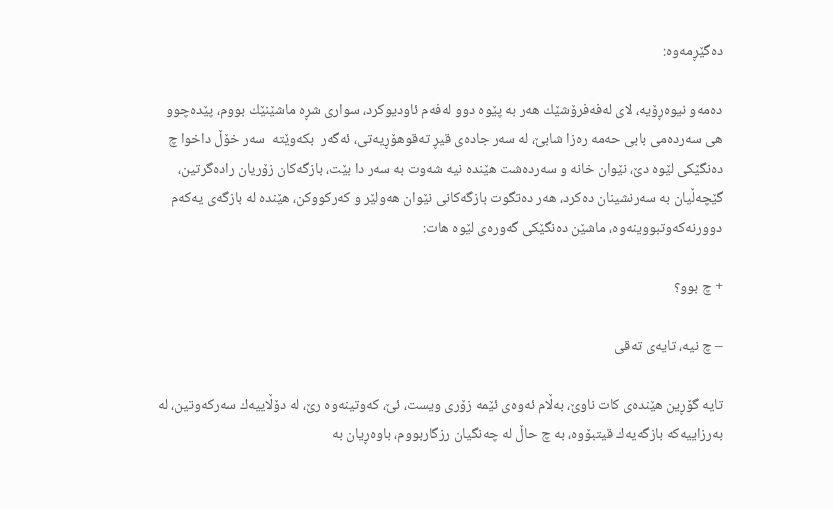ده‌گێڕمه‌وه‌:

ده‌مه‌و نیوه‌ڕۆیه‌، لای له‌فه‌فرۆشێك هه‌ر به‌ پێوه‌ دوو له‌فه‌م ئاودیوكرد، سواری شڕه‌ ماشێنێك بووم، پێده‌چوو هی سه‌رده‌می بابی حه‌مه‌ ره‌زا شابێ، له‌ سه‌ر جاده‌ی قیڕ ته‌قوهۆڕیه‌تی، ئه‌گه‌ر  بكه‌وێته‌  سه‌ر خۆڵ داخوا چ ده‌نگێكی لێوه‌ دێ، نێوان خانه‌ و سه‌رده‌شت هێنده‌ نیه‌ شه‌وت به‌ سه‌ر دا بێت، بازگه‌كان زۆریان راده‌گرتین، گێچه‌ڵیان به‌ سه‌رنشینان ده‌كرد، هه‌ر ده‌تگوت بازگه‌كانی نێوان هه‌ولێر و كه‌ركووكن، هێنده‌ له‌ بازگه‌ی یه‌كه‌م دوورنه‌كه‌وتبووینه‌وه‌، ماشێن ده‌نگێكی گه‌وره‌ی لێوه‌ هات:

+ چ بوو؟

– چ نیه‌، تایه‌ی ته‌قی

تایه‌ گۆڕین هێنده‌ی كات ناوێ، به‌ڵام ئه‌وه‌ی ئێمه‌ زۆری ویست، ئێ، كه‌وتینه‌وه‌ رێ، له‌ دۆڵاییه‌ك سه‌ركه‌وتین، له‌ به‌رزاییه‌كه‌ بازگه‌یه‌ك قیتبۆوه‌، به‌ چ حاڵ له‌ چه‌نگیان رزگاربووم، باوه‌ڕیان به‌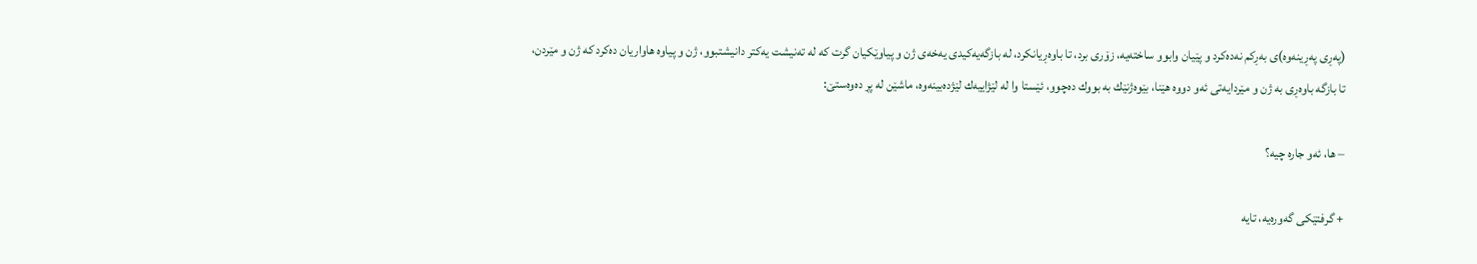(په‌ڕی په‌ڕینه‌وه‌)ی به‌ڕكم نه‌ده‌كرد و پێیان وابوو ساخته‌یه‌، زۆری برد، تا باوه‌ڕیانكرد، له‌ بازگه‌یه‌كیدی یه‌خه‌ی ژن و پیاوێكیان گرت كه‌ له‌ ته‌نیشت یه‌كتر دانیشتبوو، ژن و پیاوه‌ هاواریان ده‌كرد كه‌ ژن و مێردن، تا بازگه‌ باوه‌ڕی به‌ ژن و مێردایه‌تی ئه‌و دووه‌ هێنا، بێوه‌ژنێك به‌ بووك ده‌چوو، ئێستا وا له‌ لێژاییه‌ك لێژده‌بینه‌وه‌، ماشێن له‌ پڕ ده‌وه‌ستێ:

– ها، ئه‌و جاره‌ چیه‌؟

+ گرفتێكی گه‌وره‌یه‌، تایه‌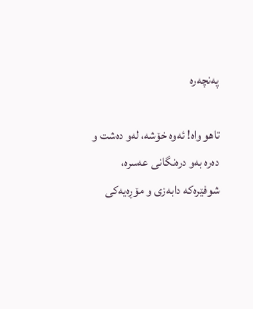په‌نچه‌ره‌

تاهو واه! ئه‌وه‌ خۆشه‌، له‌و ده‌شت و ده‌ره‌ به‌و دره‌نگانی عه‌سره‌، شوفێره‌كه‌ دابه‌زی و مۆڕه‌یه‌كی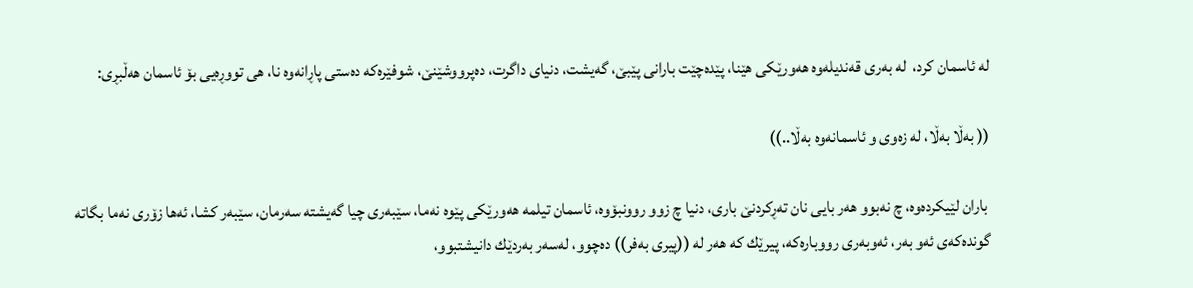له‌ ئاسمان كرد،  له‌ به‌ری قه‌ندیله‌وه‌ هه‌ورێكی هێنا، پێده‌چێت بارانی پێبێ، گه‌یشت، دنیای داگرت، ده‌پرووشێنێ، شوفێره‌كه‌ ده‌ستی پاڕانه‌وه‌ نا، هی تووڕه‌یی بۆ ئاسمان هه‌ڵبڕی:

(( به‌ڵا به‌ڵا، له‌ زه‌وی و ئاسمانه‌وه‌ به‌ڵا..))

 باران لێیكرده‌وه‌، چ نه‌بوو هه‌ر بایی نان ته‌ڕكردنێ باری، دنیا چ زوو روونبۆوه‌، ئاسمان تیلمه‌ هه‌ورێكی پێوه‌ نه‌ما، سێبه‌ری چیا گه‌یشته‌ سه‌رمان، سێبه‌ر كشا، ئه‌ها زۆری نه‌ما بگاته‌ گونده‌كه‌ی ئه‌و به‌ر، ئه‌وبه‌ری رووباره‌كه‌، پیرێك كه‌ هه‌ر له‌ ((پیری به‌فر)) ده‌چوو، له‌سه‌ر به‌ردێك دانیشتبوو،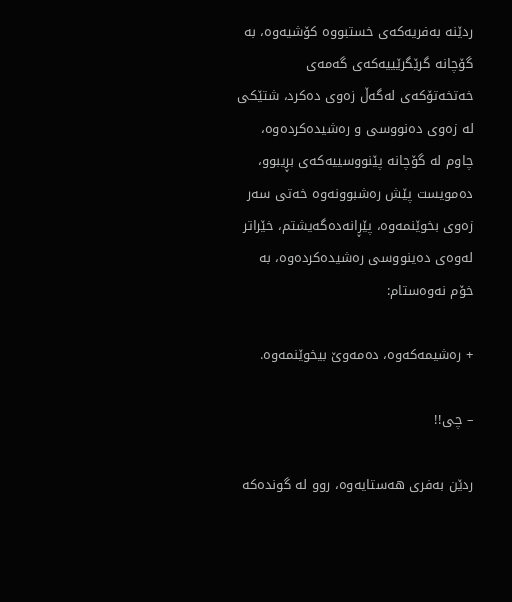ردێنه‌ به‌فریه‌كه‌ی خستبووه‌ كۆشیه‌وه‌، به‌ گۆچانه‌ گرێگرێییه‌كه‌ی گه‌مه‌ی خه‌تخه‌تۆكه‌ی له‌گه‌ڵ زه‌وی ده‌كرد، شتێكی له‌ زه‌وی ده‌نووسی و ره‌شیده‌كرده‌وه‌، چاوم له‌ گۆچانه‌ پێنووسییه‌كه‌ی بڕیبوو، ده‌مویست پێش ره‌شبوونه‌وه‌ خه‌تی سه‌ر زه‌وی بخوێنمه‌وه‌، پێڕانه‌ده‌گه‌یشتم، خێراتر له‌وه‌ی ده‌ینووسی ره‌شیده‌كرده‌وه‌، به‌ خۆم نه‌وه‌ستام:

+ ره‌شیمه‌كه‌وه‌، ده‌مه‌وێ بیخوێنمه‌وه‌.

– چی!!

ردێن به‌فری هه‌ستایه‌وه‌، روو له‌ گونده‌كه‌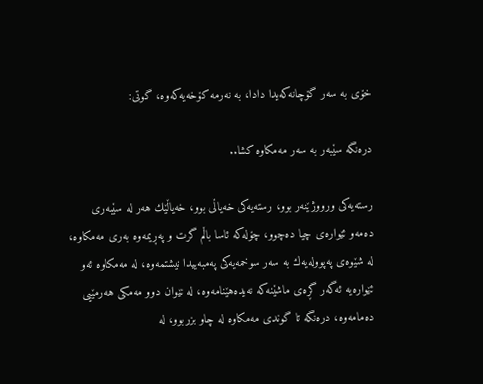خۆی به‌ سه‌ر گۆچانه‌كه‌یدا دادا، به‌ نه‌رمه‌ كۆخه‌یه‌كه‌وه‌، گوتی:

دره‌نگه‌ سێبه‌ر به‌ سه‌ر مه‌مكاوه‌ كشا..

رسته‌یه‌كی ورووژێنه‌ر بوو، رسته‌یه‌كی خه‌یاڵی بوو، خه‌یاڵێك هه‌ر له‌ سێبه‌ری ده‌مه‌و ئێواره‌ی چیا ده‌چوو، چۆله‌كه‌ ئاسا باڵم گرت و په‌ڕیمه‌وه‌ به‌ری مه‌مكاوه‌، له‌ شێوه‌ی په‌پووله‌یه‌ك به‌ سه‌ر سوخمه‌یه‌كی په‌مبه‌ییدا نیشتمه‌وه‌، له‌ مه‌مكاوه‌ ئه‌و ئێواره‌یه‌ ئه‌گه‌ر گڕه‌ی ماشێنه‌كه‌ نه‌یده‌هێنامه‌وه‌، له‌ نێوان دوو مه‌مكی هه‌رمێیی ده‌مامه‌وه‌، دره‌نگه‌ تا گوندی مه‌مكاوه‌ له‌ چاو بزربوو، له‌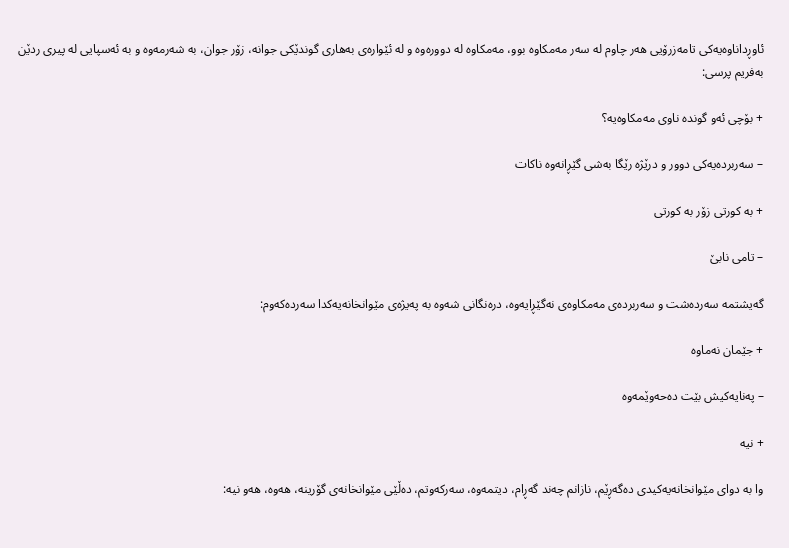ئاوڕداناوه‌یه‌كی تامه‌زرۆیی هه‌ر چاوم له‌ سه‌ر مه‌مكاوه‌ بوو، مه‌مكاوه‌ له‌ دووره‌وه‌ و له‌ ئێواره‌ی به‌هاری گوندێكی جوانه‌، زۆر جوان، به‌ شه‌رمه‌وه‌ و به‌ ئه‌سپایی له‌ پیری ردێن به‌فریم پرسی:

+ بۆچی ئه‌و گونده‌ ناوی مه‌مكاوه‌یه‌؟

– سه‌ربرده‌یه‌كی دوور و درێژه‌ رێگا به‌شی گێڕانه‌وه‌ ناكات

+ به‌ كورتی زۆر به‌ كورتی

– تامی نابێ

گه‌یشتمه‌ سه‌رده‌شت و سه‌ربرده‌ی مه‌مكاوه‌ی نه‌گێڕایه‌وه‌، دره‌نگانی شه‌وه‌ به‌ په‌یژه‌ی مێوانخانه‌یه‌كدا سه‌رده‌كه‌وم:

+ جێمان نه‌ماوه‌

– په‌نایه‌كیش بێت ده‌حه‌وێمه‌وه‌

+ نیه‌

وا به‌ دوای مێوانخانه‌یه‌كیدی ده‌گه‌ڕێم، نازانم چه‌ند گه‌ڕام، دیتمه‌وه‌، سه‌ركه‌وتم، ده‌ڵێی مێوانخانه‌ی گۆرینه‌، هه‌وه‌، هه‌و نیه‌: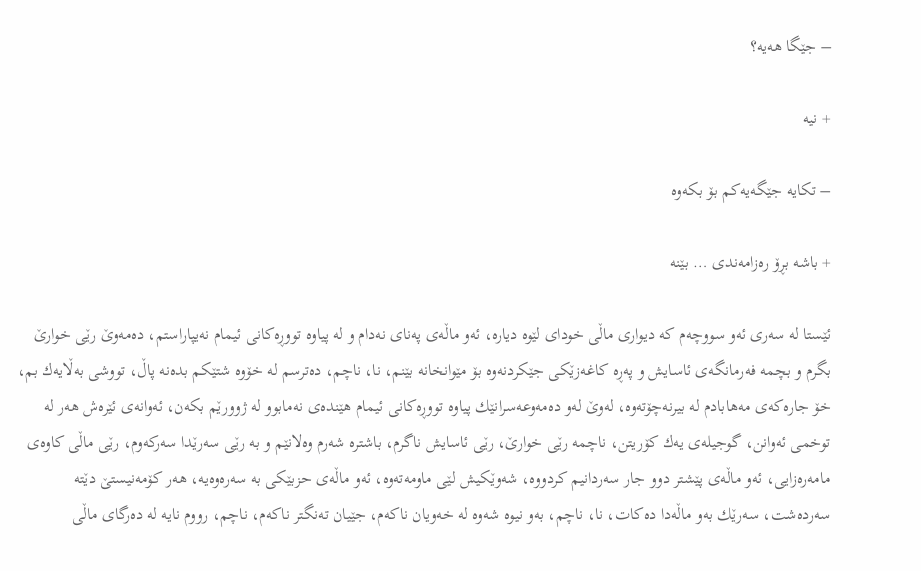– جێگا هه‌یه‌؟

+ نیه‌

– تكایه‌ جێگه‌یه‌كم بۆ بكه‌وه‌

+ باشه‌ بڕۆ ره‌زامه‌ندی … بێنه‌

ئێستا له‌ سه‌ری ئه‌و سووچه‌م كه‌ دیواری ماڵی خودای لێوه‌ دیاره‌، ئه‌و ماڵه‌ی په‌نای نه‌دام و له‌ پیاوه‌ تووڕه‌كانی ئیمام نه‌یپاراستم، ده‌مه‌وێ رێی خوارێ بگرم و بچمه‌ فه‌رمانگه‌ی ئاسایش و په‌ڕه‌ كاغه‌زێكی جێكردنه‌وه‌ بۆ مێوانخانه‌ بێنم، نا، ناچم، ده‌ترسم له‌ خۆوه‌ شتێكم بده‌نه‌ پاڵ، تووشی به‌ڵایه‌ك بم، خۆ جاره‌كه‌ی مه‌هابادم له‌ بیرنه‌چۆته‌وه‌، له‌وێ له‌و ده‌مه‌وعه‌سرانێك پیاوه‌ تووڕه‌كانی ئیمام هێنده‌ی نه‌مابوو له‌ ژوورێم بكه‌ن، ئه‌وانه‌ی ئێره‌ش هه‌ر له‌ توخمی ئه‌وانن، گوجیله‌ی یه‌ك كۆریتن، ناچمه‌ رێی خوارێ، رێی ئاسایش ناگرم، باشتره‌ شه‌رم وه‌لانێم و به‌ رێی سه‌رێدا سه‌ركه‌وم، رێی ماڵی كاوه‌ی مامه‌ره‌زایی، ئه‌و ماڵه‌ی پێشتر دوو جار سه‌ردانیم كردووه‌، شه‌وێكیش لێی ماومه‌ته‌وه‌، ئه‌و ماڵه‌ی حزبێكی به‌ سه‌ره‌وه‌یه‌، هه‌ر كۆمه‌نیستێ دێته‌ سه‌رده‌شت، سه‌رێك به‌و ماڵه‌دا ده‌كات، نا، ناچم، به‌و نیوه‌ شه‌وه‌ له‌ خه‌ویان ناكه‌م، جێیان ته‌نگتر ناكه‌م، ناچم، رووم نایه‌ له‌ ده‌رگای ماڵی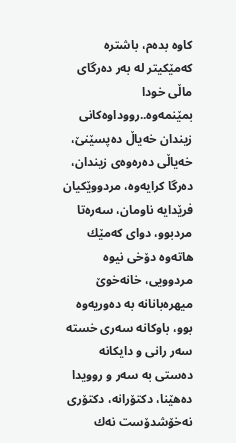كاوه‌ بده‌م، باشتره‌ كه‌مێكیتر له‌ به‌ر ده‌رگای ماڵی خودا بمێنمه‌وه‌..رووداوه‌كانی زیندان خه‌یاڵ ده‌پسێنێ، خه‌یاڵی ده‌ره‌وه‌ی زیندان، ده‌رگا كرایه‌وه‌، مردووێكیان فرێدایه‌ ناومان، سه‌ره‌تا مردبوو، دوای كه‌مێك هاته‌وه‌ دۆخی نیوه‌ مردوویی، خانه‌خوێ میهره‌بانانه‌ به‌ ده‌وریه‌وه‌ بوو، باوكانه‌ سه‌ری خسته‌ سه‌ر رانی و دایكانه‌ ده‌ستی به‌ سه‌ر و روویدا ده‌هێنا، دكتۆرانه‌، دكتۆری نه‌خۆشدۆست نه‌ك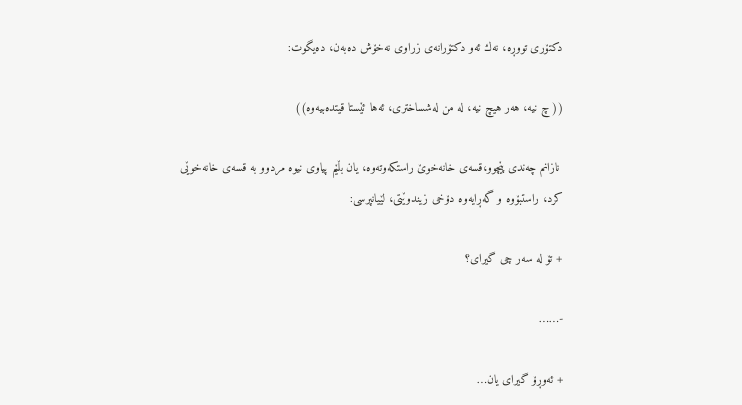دكتۆری تووڕه‌، نه‌ك ئه‌و دكتۆرانه‌ی زراوی نه‌خۆش ده‌به‌ن، ده‌یگوت:

(( چ نیه‌، هه‌ر هیچ نیه‌، له‌ من له‌شساختری، ئه‌ها ئێستا قیتده‌بیه‌وه‌))

 نازانم چه‌ندی پێچوو،قسه‌ی خانه‌خوێ راستكه‌وته‌وه‌، یان بڵێم پیاوی نیوه‌ مردوو به‌ قسه‌ی خانه‌خوێی كرد، راستبۆوه‌ و گه‌ڕایه‌وه‌ دۆخی زیندوێتی، لێیانپرسی:

+ تۆ له‌ سه‌ر چی گیرای؟

-……

+ ئه‌وڕۆ گیرای یان…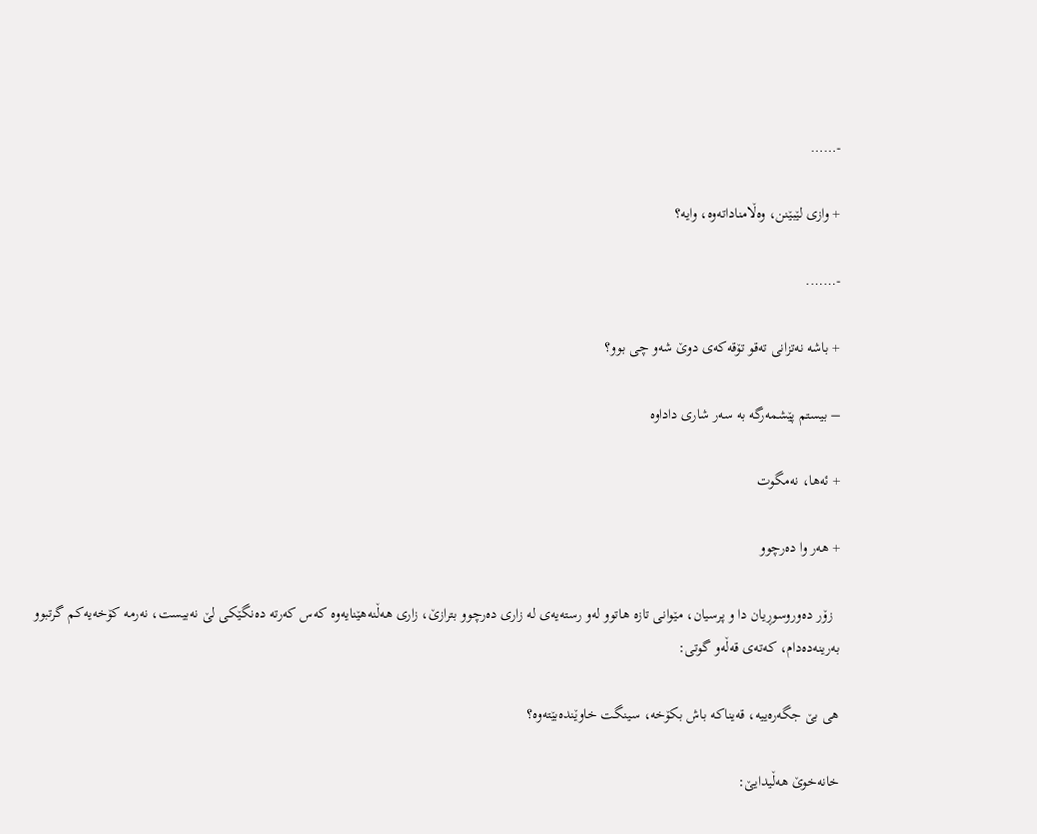-……

+ وازی لێبێنن، وه‌ڵامناداته‌وه‌، وایه‌؟

-…….

+ باشه‌ نه‌تزانی ته‌قو تۆقه‌كه‌ی دوێ شه‌و چی بوو؟

– بیستم پێشمه‌رگه‌ به‌ سه‌ر شاری داداوه‌

+ ئه‌ها، نه‌مگوت

+ هه‌ر وا ده‌رچوو

  زۆر ده‌وروسوڕیان دا و پرسیان، مێوانی تازه‌ هاتوو له‌و رسته‌یه‌ی له‌ زاری ده‌رچوو بترازێ، زاری هه‌ڵنه‌هێنایه‌وه‌ كه‌س كه‌رته‌ ده‌نگێكی لێ نه‌بیست، نه‌رمه‌ كۆخه‌یه‌كم گرتبوو به‌رینه‌ده‌دام، كه‌ته‌ی قه‌ڵه‌و گوتی:

هی بێ جگه‌ره‌ییه‌، قه‌یناكه‌ باش بكۆخه‌، سینگت خاوێنده‌بێته‌وه‌؟

خانه‌خوێ هه‌ڵیدایێ: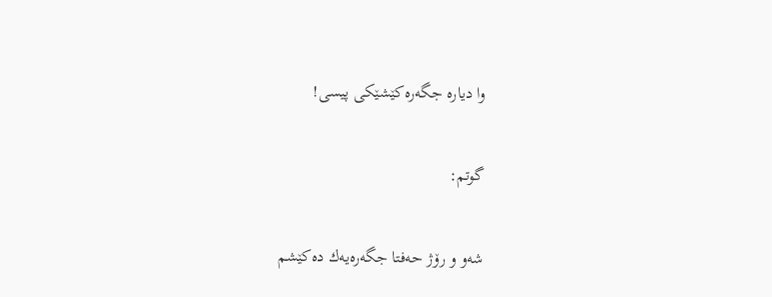وا دیاره‌ جگه‌ره‌كێشێكی پیسی!

گوتم:

شه‌و و رۆژ حه‌فتا جگه‌ره‌یه‌ك ده‌كێشم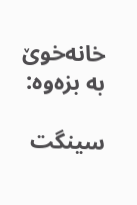خانه‌خوێ به‌ بزه‌وه‌:

سینگت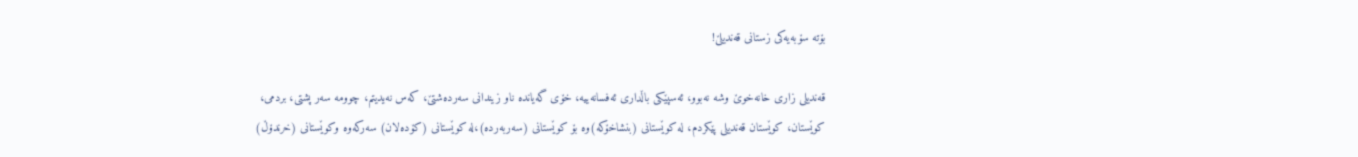بۆته‌ سۆبه‌یه‌كی زستانی قه‌ندیلێ!

قه‌ندیلی زاری خانه‌خوێ وشه‌ نه‌بوو، ئه‌سپێكی باڵداری ئه‌فسانه‌ییه‌، خۆی گه‌یانده‌ ناو زیندانی سه‌رده‌شتێ، كه‌س نه‌یدیتم، چوومه‌ سه‌ر پشتی، بردمی، كوێستان، كوێستان قه‌ندیلی پێكردم، له‌ كوێستانی (بنشاخۆكه‌)وه‌ بۆ كوێستانی (سه‌ربه‌رده‌)،له‌ كوێستانی (كۆده‌لان) سه‌ركه‌وه‌ وكوێستانی (خرندۆڵ)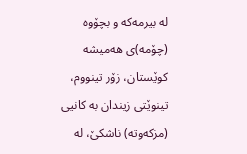له‌ بیرمه‌كه‌ و بچۆوه‌ (چۆمه‌)ی هه‌میشه‌ كوێستان، زۆر تینووم، تینوێتی زیندان به‌ كانیی (مزكه‌وته‌) ناشكێ، له‌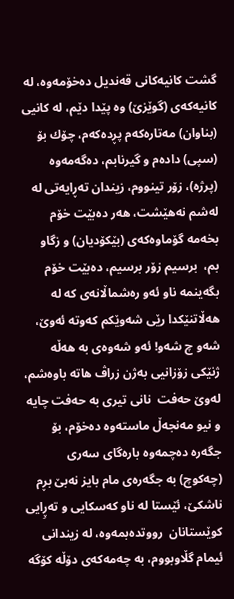گشت كانیه‌كانی قه‌ندیل ده‌خۆمه‌وه‌، له‌ كانیه‌كه‌ی (گوێزێ) وه‌ پێدا دێم، له‌ كانیی (بناوان) مه‌تاره‌كه‌م پڕده‌كه‌م، چۆك بۆ (سپی) داده‌م و گیرنابم، ده‌گه‌مه‌وه‌ (پرژه‌)، زۆر تینووم، زیندان ته‌ڕایه‌تی له‌ له‌شم نه‌هێشت، هه‌ر ده‌بێت خۆم بخه‌مه‌ گۆماوه‌كه‌ی (بێكۆدیان) و زگاو بم،  برسیم زۆر برسیم، ده‌بێت خۆم بگه‌ینمه‌ ناو ئه‌و ره‌شماڵانه‌ی كه‌ له‌ هه‌ڵاتنێكدا رێی شه‌وێكم كه‌وته‌ ئه‌وێ، شه‌و چ شه‌و! ئه‌و شه‌وه‌ی به‌ هه‌ڵه‌ ژنێكی زۆزانیی به‌ژن زراڤ هاته‌ باوه‌شم، له‌وێ حه‌فت  نانی تیری به‌ حه‌فت چایه‌ و نیو مه‌نجه‌ڵ ماسته‌وه‌ ده‌خۆم، بۆ جگه‌ره‌ ده‌چمه‌وه‌ باره‌گای سه‌ری (چه‌كوچ) به‌ جگه‌ره‌ی مام بایز نه‌بێ بڕم ناشكێ، ئێستا له‌ ناو كه‌سكایی و ته‌ڕِایی  كوێستانان  رووتده‌بمه‌وه‌، له‌ زیندانی ئیمام گڵاوبووم، به‌ چه‌مه‌كه‌ی دۆڵه‌ كۆگه‌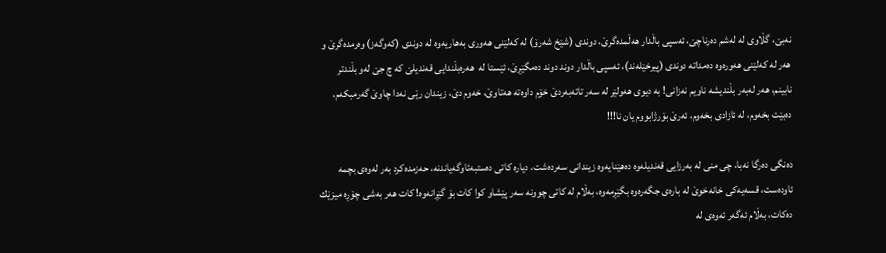نه‌بێ، گڵاوی له‌ له‌شم ده‌رناچێ، ئه‌سپی باڵدار هه‌ڵمده‌گرێ، دوندی (شێخ شه‌رۆ) له‌ كه‌لێنی هه‌وری به‌هاریه‌وه‌ له‌ دوندی (كه‌وگه‌ز) وه‌رمده‌گرێ و هه‌ر له‌ كه‌لێنی هه‌وره‌وه‌ ده‌مداته‌ دوندی (پیرخێله‌ند)، ئه‌سپی باڵدار دوند دوند ده‌مگێڕێ، ئێستا له‌  هه‌ره‌بڵندایی قه‌ندیلێ كه‌ چ جێ له‌و بڵندتر نابینم، هه‌ر له‌به‌ر بڵندیشه‌ ناویم نه‌زانی! به‌ دیوی هه‌ولێر له‌ سه‌ر تاته‌به‌ردێ خۆم داوه‌ته‌ هه‌تاوێ، خه‌وم دێ، زیندان رێی نه‌دا چاوێ گه‌رمبكه‌م، ده‌بێت بخه‌وم، له‌ ئازادی بخه‌وم، ئه‌رێ بۆرژابووم یان نا!!!

ده‌نگی ده‌رگا نه‌با، چی منی له‌ به‌رزایی قه‌ندیله‌وه‌ ده‌هێنایه‌وه‌ زیندانی سه‌رده‌شت، دیاره‌ كاتی ده‌ستبه‌ئاوگه‌یاندنه‌، حه‌زمده‌كرد به‌ر له‌وه‌ی بچمه‌ ئاوده‌ست، قسه‌یه‌كی خانه‌خوێ له‌ باره‌ی جگه‌ره‌وه‌ بگێڕمه‌وه‌، به‌ڵام له‌ كاتی چوونه‌ سه‌ر پێشاو كوا كات بۆ گێڕانه‌وه‌! كات هه‌ر به‌شی چۆڕه‌ میزێك ده‌كات، به‌ڵام ئه‌گه‌ر ئه‌وه‌ی له‌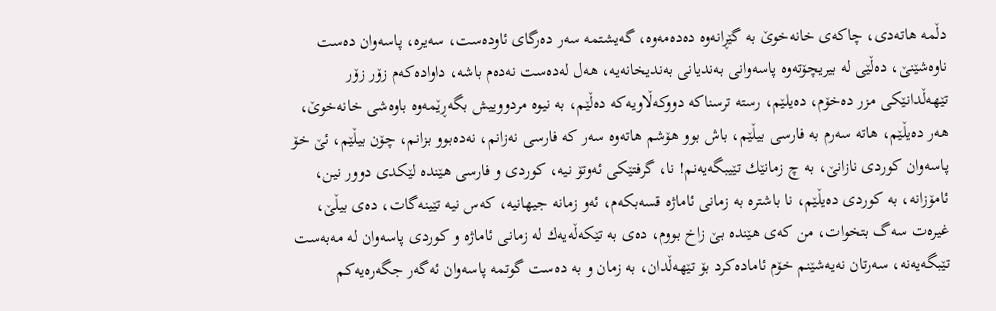دڵمه‌ هاته‌دی، چاكه‌ی خانه‌خوێ به‌ گێڕانه‌وه‌ ده‌ده‌مه‌وه‌، گه‌یشتمه‌ سه‌ر ده‌رگای ئاوده‌ست، سه‌یره‌، پاسه‌وان ده‌ست ناوه‌شێنێ، ده‌ڵێی له‌ بیریچۆته‌وه‌ پاسه‌وانی به‌ندیانی به‌ندیخانه‌یه‌، هه‌ل له‌ده‌ست نه‌ده‌م باشه‌، داواده‌كه‌م زۆر زۆر تێهه‌ڵدانێكی مزر ده‌خۆم، ده‌یلێم، رسته‌ ترسناكه‌ دووكه‌ڵاویه‌كه‌ ده‌ڵێم، به‌ نیوه‌ مردووییش بگه‌ڕێمه‌وه‌ باوه‌شی خانه‌خوێ، هه‌ر ده‌یڵێم، هاته‌ سه‌رم به‌ فارسی بیڵێم، باش بوو هۆشم هاته‌وه‌ سه‌ر كه‌ فارسی نه‌زانم، نه‌ده‌بوو بزانم، چۆن بیڵێم، ئێ خۆ پاسه‌وان كوردی نازانێ، به‌ چ زمانێك تێیبگه‌یه‌نم! نا، گرفتێكی ئه‌وتۆ نیه‌، كوردی و فارسی هێنده‌ لێكدی دوور نین، ئامۆزانه‌، به‌ كوردی ده‌یڵێم، نا باشتره‌ به‌ زمانی ئاماژه‌ قسه‌بكه‌م، ئه‌و زمانه‌ جیهانیه‌، كه‌س نیه‌ تێینه‌گات، ده‌ی بیڵێ، غیره‌ت سه‌گ بتخوات، من كه‌ی هێنده‌ بێ زاخ بووم، ده‌ی به‌ تێكه‌ڵه‌یه‌ك له‌ زمانی ئاماژه‌ و كوردی پاسه‌وان له‌ مه‌به‌ست تێبگه‌یه‌نه‌، سه‌رتان نه‌یه‌شێنم خۆم ئاماده‌كرد بۆ تێهه‌ڵدان، به‌ زمان و به‌ ده‌ست گوتمه‌ پاسه‌وان ئه‌گه‌ر جگه‌ره‌یه‌كم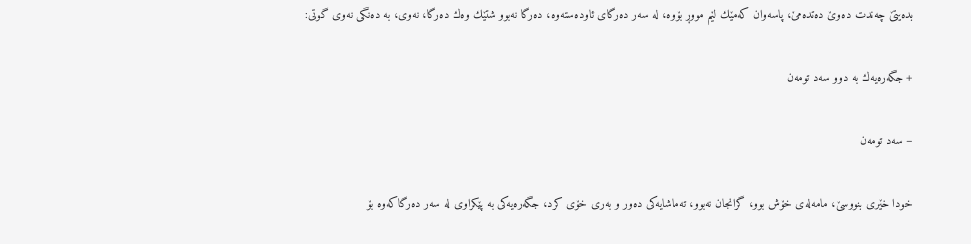بده‌یتێ چه‌ندت ده‌وێ ده‌تده‌مێ، پاسه‌وان كه‌مێك لێم مووڕ بۆوه‌، له‌ سه‌ر ده‌رگای ئاوده‌سته‌وه‌، ده‌رگا نه‌بوو شتێك وه‌ك ده‌رگا، نه‌وی، به‌ ده‌نگی نه‌وی گوتی:

+ جگه‌ره‌یه‌ك به‌ دوو سه‌د تومه‌ن

– سه‌د تومه‌ن

خودا خێری بنووسێ، مامه‌له‌ی خۆش بوو، گرانجان نه‌بوو، ته‌ماشایه‌كی ده‌ور و به‌ری خۆی كرد، جگه‌ره‌یه‌كی به‌ پێكراوی له‌ سه‌ر ده‌رگاكه‌وه‌ بۆ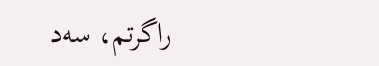راگرتم، سه‌د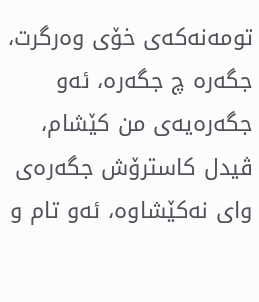تومه‌نه‌كه‌ی خۆی وه‌رگرت، جگه‌ره‌ چ جگه‌ره‌، ئه‌و جگه‌ره‌یه‌ی من كێشام، ڤیدل كاسترۆش جگه‌ره‌ی وای نه‌كێشاوه‌، ئه‌و تام و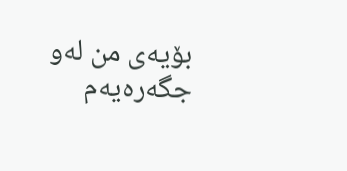بۆیه‌ی من له‌و جگه‌ره‌یه‌م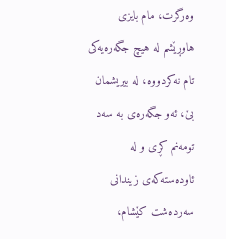وه‌رگرت، مام بایزی هاوڕێشم له‌ هیچ جگه‌ره‌یه‌كی تام نه‌كردووه‌، له‌ بیریشمان بێ، ئه‌و جگه‌ره‌ی به‌ سه‌د تومه‌نم كڕی و له‌ ئاوده‌سته‌كه‌ی زیندانی سه‌رده‌شت كێشام،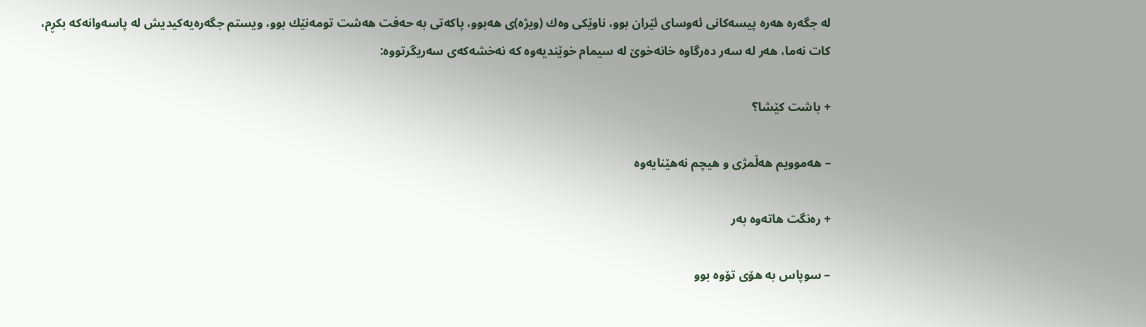له‌ جگه‌ره‌ هه‌ره‌ پیسه‌كانی ئه‌وسای ئێران بوو، ناوێكی وه‌ك (ویژه‌)ی هه‌بوو، پاكه‌تی به‌ حه‌فت هه‌شت تومه‌نێك بوو، ویستم جگه‌ره‌یه‌كیدیش له‌ پاسه‌وانه‌كه‌ بكڕم، كات نه‌ما، هه‌ر له‌ سه‌ر ده‌رگاوه‌ خانه‌خوێ له‌ سیمام خوێندیه‌وه‌ كه‌ نه‌خشه‌كه‌ی سه‌ریگرتووه‌:

+ باشت كێشا؟

– هه‌موویم هه‌ڵمژی و هیچم نه‌هێنایه‌وه‌

+ ره‌نگت هاته‌وه‌ به‌ر

– سوپاس به‌ هۆی تۆوه‌ بوو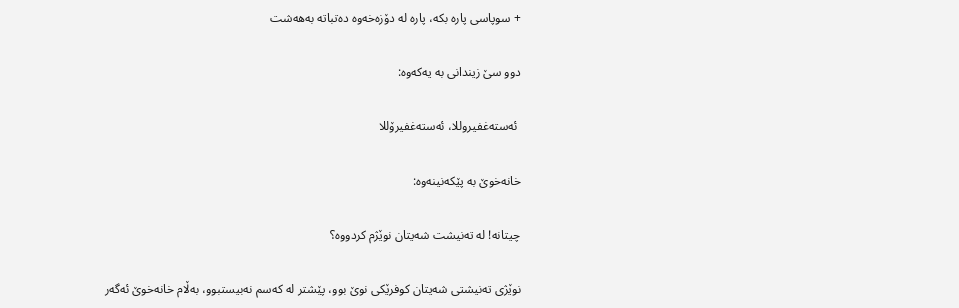+ سوپاسی پاره‌ بكه‌، پاره‌ له‌ دۆزه‌خه‌وه‌ ده‌تباته‌ به‌هه‌شت

دوو سێ زیندانی به‌ یه‌كه‌وه‌:

 ئه‌سته‌غفیروللا، ئه‌سته‌غفیرۆللا

خانه‌خوێ به‌ پێكه‌نینه‌وه‌:

چیتانه‌! له‌ ته‌نیشت شه‌یتان نوێژم كردووه‌؟

نوێژی ته‌نیشتی شه‌یتان كوفرێكی نوێ بوو، پێشتر له‌ كه‌سم نه‌بیستبوو، به‌ڵام خانه‌خوێ ئه‌گه‌ر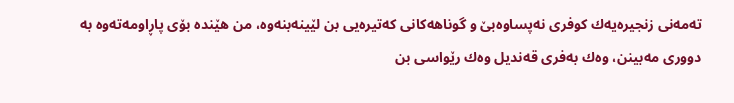ته‌مه‌نی زنجیره‌یه‌ك كوفری نه‌پساوه‌بێ و گوناهه‌كانی كه‌تیره‌یی بن لێینه‌بنه‌وه‌، من هێنده‌ بۆی پاڕاومه‌ته‌وه‌ به‌ دووری مه‌بینن، وه‌ك به‌فری قه‌ندیل وه‌ك رێواسی بن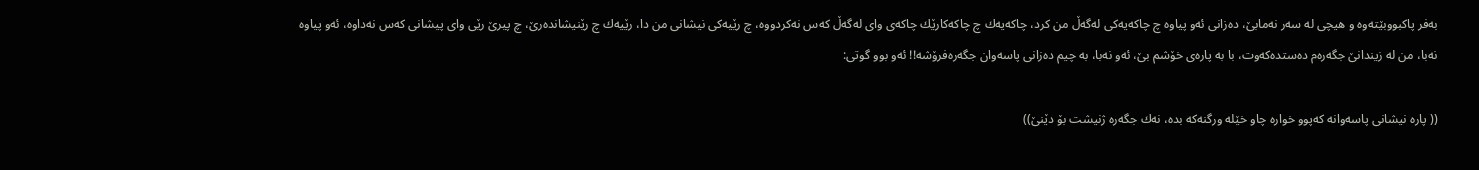به‌فر پاكبووبێته‌وه‌ و هیچی له‌ سه‌ر نه‌مابێ، ده‌زانی ئه‌و پیاوه‌ چ چاكه‌یه‌كی له‌گه‌ڵ من كرد، چاكه‌یه‌ك چ چاكه‌كارێك چاكه‌ی وای له‌گه‌ڵ كه‌س نه‌كردووه‌، چ رێیه‌كی نیشانی من دا، رێیه‌ك چ رێنیشانده‌رێ، چ پیرێ رێی وای پیشانی كه‌س نه‌داوه‌، ئه‌و پیاوه‌ نه‌با، من له‌ زیندانێ جگه‌ره‌م ده‌ستده‌كه‌وت، با به‌ پاره‌ی خۆشم بێ، ئه‌و نه‌با، به‌ چیم ده‌زانی پاسه‌وان جگه‌ره‌فرۆشه‌!! ئه‌و بوو گوتی:

(( پاره‌ نیشانی پاسه‌وانه‌ كه‌پوو خواره‌ چاو خێله‌ ورگنه‌كه‌ بده‌، نه‌ك جگه‌ره‌ ژنیشت بۆ دێنێ))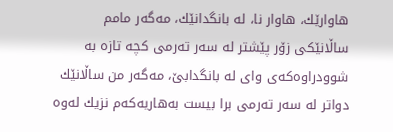هاوارێك، هاوار نا، له‌ بانگدانێك، مه‌گه‌ر مامم ساڵانێكی زۆر پێشتر له‌ سه‌ر ته‌رمی كچه‌ تازه‌ به‌ شوودراوه‌كه‌ی وای له‌ بانگدابێ، مه‌گه‌ر من ساڵانێك دواتر له‌ سه‌ر ته‌رمی برا بیست به‌هاریه‌كه‌م نزیك له‌وه‌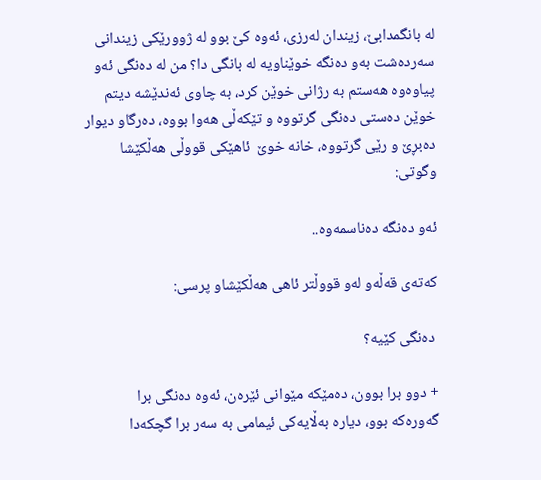له‌ بانگمدابێ، زیندان له‌رزی، ئه‌وه‌ كێ بوو له‌ ژوورێكی زیندانی سه‌رده‌شت به‌و ده‌نگه‌ خوێناویه‌ له‌ بانگی دا؟ من له‌ ده‌نگی ئه‌و پیاوه‌وه‌ هه‌ستم به‌ رژانی خوێن كرد، به‌ چاوی ئه‌ندێشه‌ دیتم خوێن ده‌ستی ده‌نگی گرتووه‌ و تێكه‌ڵی هه‌وا بووه‌، ده‌رگاو دیوار ده‌بڕێ و رێی گرتووه‌، خانه‌ خوێ  ئاهێكی قووڵی هه‌ڵكێشا وگوتی:

ئه‌و ده‌نگه‌ ده‌ناسمه‌وه‌..

كه‌ته‌ی قه‌ڵه‌و له‌و قووڵتر ئاهی هه‌ڵكێشاو پرسی:

 ده‌نگی كێیه‌؟

+ دوو برا بوون، ده‌مێكه‌ مێوانی ئێره‌ن، ئه‌وه‌ ده‌نگی برا گه‌وره‌كه‌ بوو، دیاره‌ به‌ڵایه‌كی ئیمامی به‌ سه‌ر برا گچكه‌دا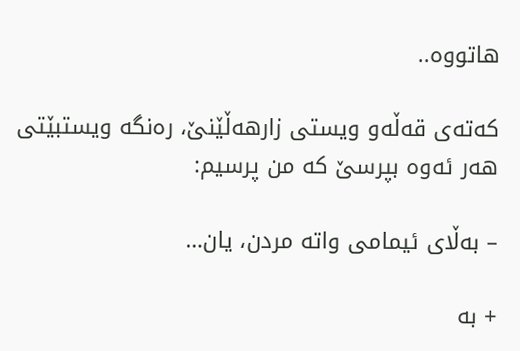هاتووه‌..

كه‌ته‌ی قه‌ڵه‌و ویستی زارهه‌ڵێنێ، ره‌نگه‌ ویستبێتی هه‌ر ئه‌وه‌ بپرسێ كه‌ من پرسیم:

– به‌ڵای ئیمامی واته‌ مردن، یان…

+ به‌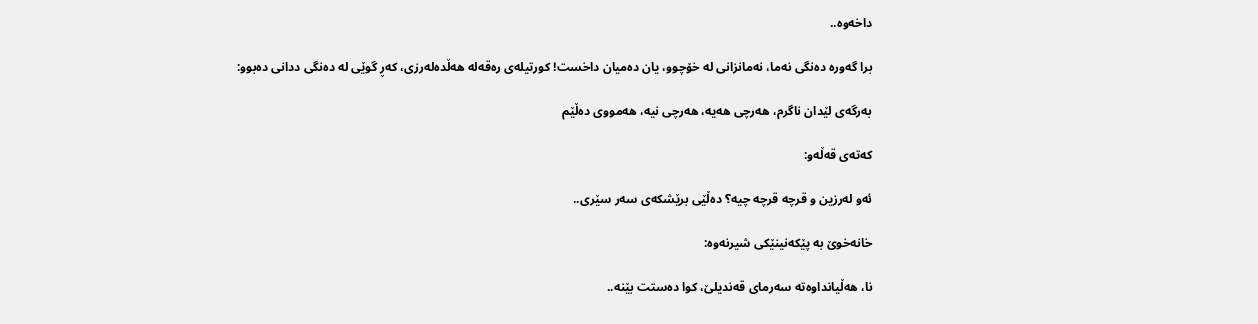داخه‌وه‌..

برا گه‌وره‌ ده‌نگی نه‌ما، نه‌مانزانی له‌ خۆچوو، یان ده‌میان داخست! كورتیله‌ی ره‌قه‌له‌ هه‌ڵده‌له‌رزی، كه‌ڕ گوێی له‌ ده‌نگی ددانی ده‌بوو:

به‌رگه‌ی لێدان ناگرم، هه‌رچی هه‌یه‌، هه‌رچی نیه‌، هه‌مووی ده‌ڵێم

كه‌ته‌ی قه‌ڵه‌و:

ئه‌و له‌رزین و قرچه‌ قرچه‌ چیه‌؟ ده‌ڵێی برێشكه‌ی سه‌ر سێری..

خانه‌خوێ به‌ پێكه‌نینێكی شیرنه‌وه‌:

نا، هه‌ڵیانداوه‌ته‌ سه‌رمای قه‌ندیلێ، كوا ده‌ستت بێنه‌..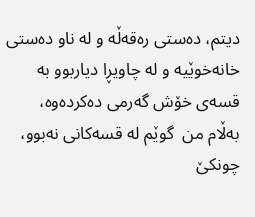دیتم، ده‌ستی ره‌قه‌ڵه‌ و له‌ ناو ده‌ستی خانه‌خوێیه‌ و له‌ چاویڕا دیاربوو به‌ قسه‌ی خۆش گه‌رمی ده‌كرده‌وه‌، به‌ڵام من  گوێم له‌ قسه‌كانی نه‌بوو، چونكێ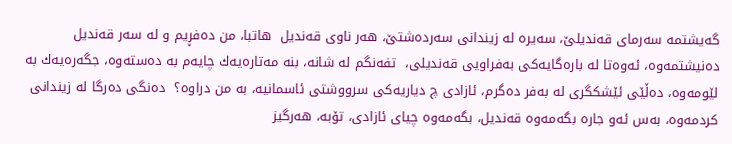گه‌یشتمه‌ سه‌رمای قه‌ندیلێ، سه‌یره‌ له‌ زیندانی سه‌رده‌شتێ، هه‌ر ناوی قه‌ندیل  هاتبا، من ده‌فڕیم و له‌ سه‌ر قه‌ندیل ده‌نیشتمه‌وه‌، ئه‌وه‌تا له‌ باره‌گایه‌كی به‌فراویی قه‌ندیلی،  تفه‌نگم له‌ شانه‌، بنه‌ مه‌تاره‌یه‌ك چایه‌م به‌ ده‌سته‌وه‌، جگه‌ره‌یه‌ك به‌ لێومه‌وه‌، ده‌ڵێی ئێشكگری له‌ به‌فر ده‌گرم، ئازادی چ دیاریه‌كی سرووشتی ئاسمانیه‌، به‌ من دراوه‌؟  ده‌نگی ده‌رگا له‌ زیندانی كردمه‌وه‌، به‌س ئه‌و جاره‌ بگه‌مه‌وه‌ قه‌ندیل، بگه‌مه‌وه‌ چیای ئازادی، تۆبه‌، هه‌رگیز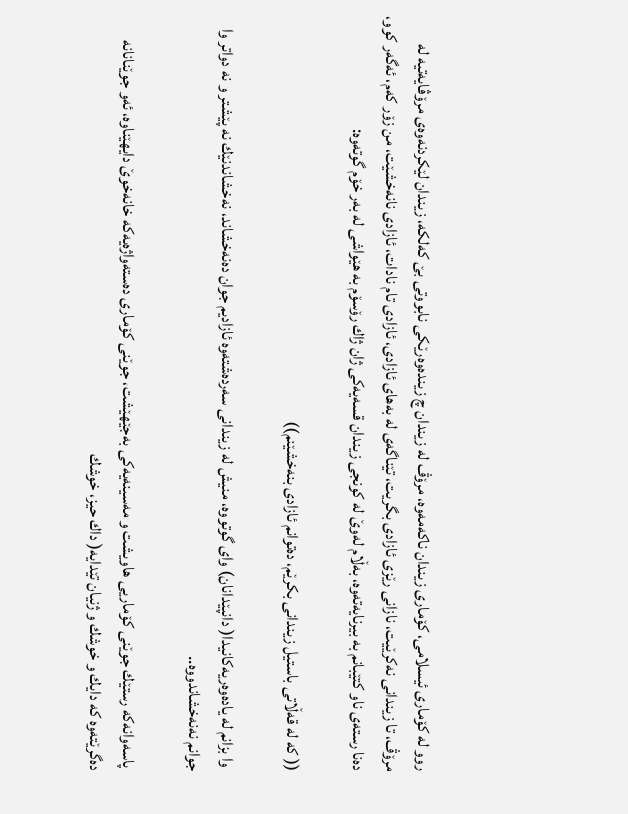روو له‌ كۆماری ئیسلامی، كۆماری زیندان ناكه‌مه‌وه‌، مرۆڤ له‌ زیندان چ زینده‌وه‌رێكی نابووتی بێ كه‌لكه‌، زیندان لێكردنه‌وه‌ی مرۆڤایه‌تیه‌ له‌ مرۆڤ، تا زیندانی نه‌كرێیت، نازانی رێزی ئازادی بگریت، تێناگه‌ی له‌ به‌های ئازادی، ئازادی تام نادات، ئازادی نانه‌خشێت، من زۆر كه‌م، ئه‌گه‌ر كوو، ده‌نا رسته‌ی ناو كتێبانم به‌ بیرنایه‌ته‌وه‌، به‌ڵام له‌وێ له‌ كونجی زیندان قسه‌یه‌كی ژان ژاك رۆسۆم به‌ هێواشی له‌ به‌ر خۆم گوته‌وه‌:

(( كه‌ له‌ قه‌ڵاتی باستیل زیندانی بكرێم، ده‌توانم ئازادی بنه‌خشێنم))

 وا بزانم له‌ یاده‌وه‌ریه‌كانیدا( دانپێدانان) وای گوتووه‌، منیش له‌ زیندانی سه‌رده‌شته‌وه‌ ئازادیم جوان ده‌نه‌خشاند، نه‌خشاندنێك نه‌ پێشتر و نه‌ دواتر وا جوانم نه‌نه‌خشاندووه‌..

 پاسه‌وانه‌كه‌ رستێك جوێنی كۆماریی هاویشت و مه‌سینه‌یه‌كی به‌جێهێشت، جوێنی كۆماری ده‌سته‌واژه‌یه‌كه‌ خانه‌خوێ دایهێناوه‌، ئه‌و جوێنانانه‌ ده‌گرێته‌وه‌ كه‌ دایك و خوشك و ژنیان تێدایه‌( داك حیز، خوشك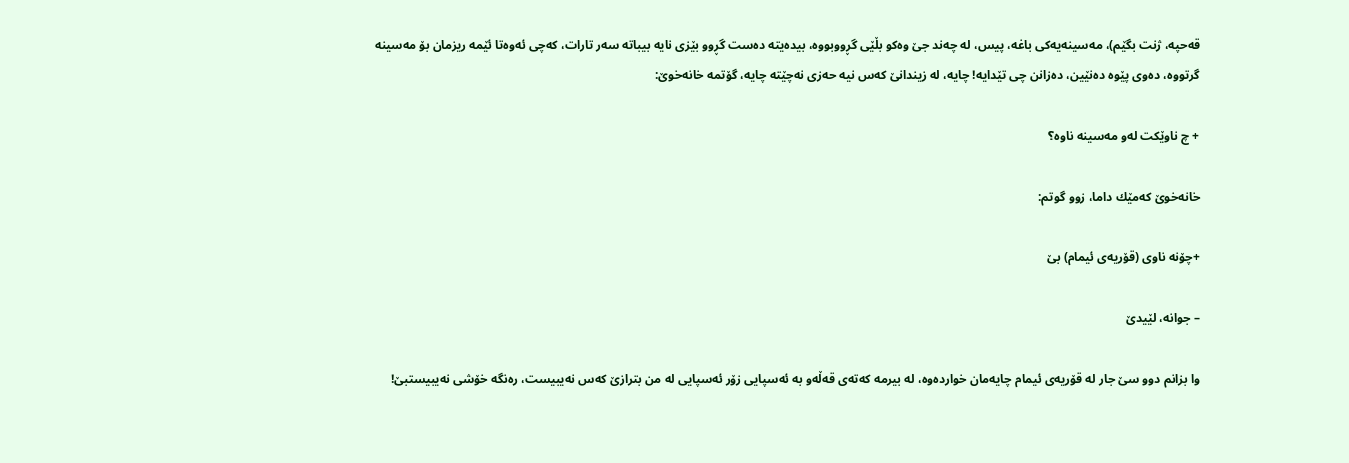قه‌حپه‌، ژنت بگێم)، مه‌سینه‌یه‌كی باغه‌، پیس، له‌ چه‌ند جێ وه‌كو بڵێی گڕووبووه‌، بیده‌یته‌ ده‌ست گڕوو بێزی نایه‌ بیباته‌ سه‌ر تارات، كه‌چی ئه‌وه‌تا ئێمه‌ ریزمان بۆ مه‌سینه‌ گرتووه‌، ده‌وی پێوه‌ ده‌نێین، ده‌زانن چی تێدایه‌! چایه‌، له‌ زیندانێ كه‌س نیه‌ حه‌زی نه‌چێته‌ چایه‌، گۆتمه‌ خانه‌خوێ:

+ چ ناوێكت له‌و مه‌سینه‌ ناوه‌؟

خانه‌خوێ كه‌مێك داما، زوو گوتم:

+چۆنه‌ ناوی (قۆریه‌ی ئیمام) بێ

– جوانه‌، لێیدێ

وا بزانم دوو سێ جار له‌ قۆریه‌ی ئیمام چایه‌مان خوارده‌وه‌، له‌ بیرمه‌ كه‌ته‌ی قه‌ڵه‌و به‌ ئه‌سپایی زۆر ئه‌سپایی له‌ من بترازێ كه‌س نه‌یبیست، ره‌نگه‌ خۆشی نه‌یبیستبێ!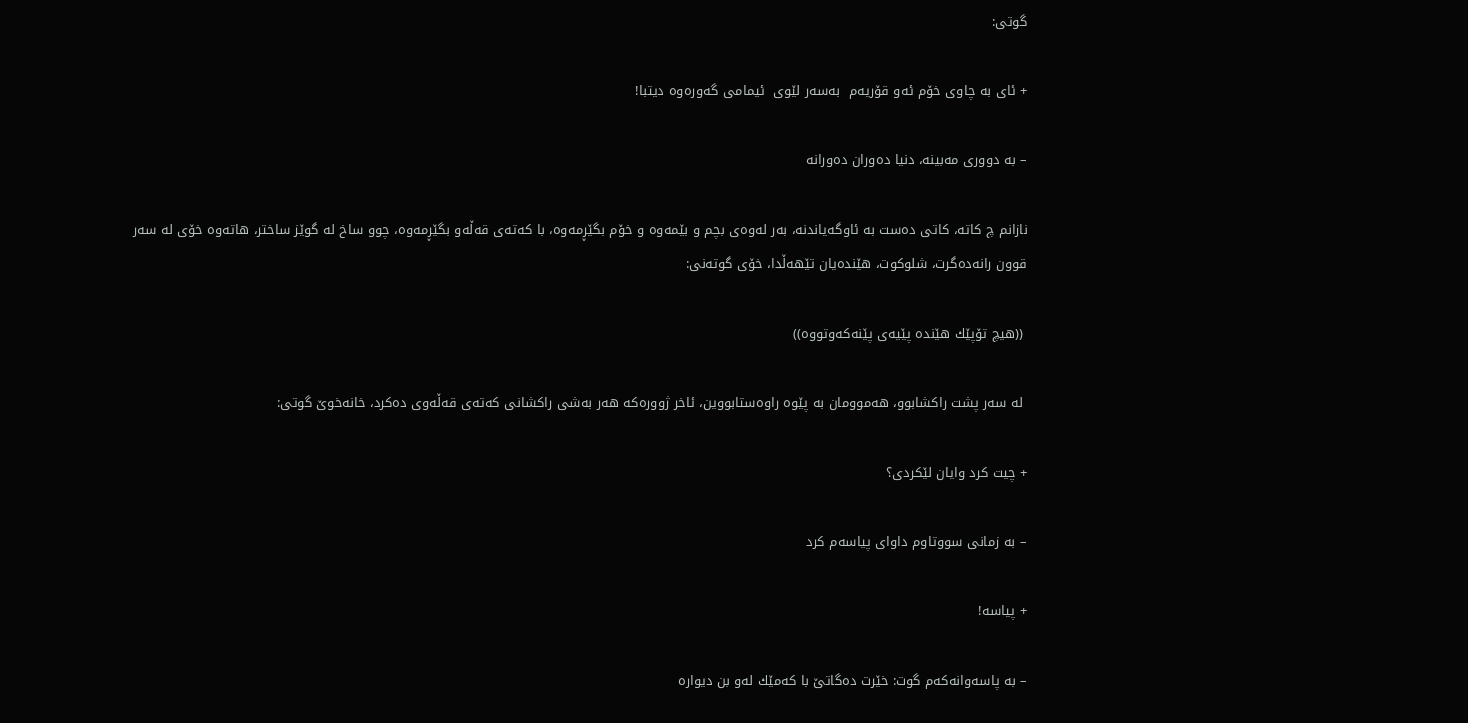گوتی:

+ ئای به‌ چاوی خۆم ئه‌و قۆریه‌م  به‌سه‌ر لێوی  ئیمامی گه‌وره‌وه‌ دیتبا!

– به‌ دووری مه‌بینه‌، دنیا ده‌وران ده‌ورانه‌

نازانم چ كاته‌، كاتی ده‌ست به‌ ئاوگه‌یاندنه‌، به‌ر له‌وه‌ی بچم و بێمه‌وه‌ و خۆم بگێڕمه‌وه‌، با كه‌ته‌ی قه‌ڵه‌و بگێڕمه‌وه‌، چوو ساخ له‌ گوێز ساختر، هاته‌وه‌ خۆی له‌ سه‌ر قوون رانه‌ده‌گرت، شلوكوت، هێنده‌یان تێهه‌ڵدا، خۆی گوته‌نی:

 ((هیچ تۆپێك هێنده‌ پێیه‌ی پێنه‌كه‌وتووه‌))

 له‌ سه‌ر پشت راكشابوو، هه‌موومان به‌ پێوه‌ راوه‌ستابووین، ئاخر ژووره‌كه‌ هه‌ر به‌شی راكشانی كه‌ته‌ی قه‌ڵه‌وی ده‌كرد، خانه‌خوێ گوتی:

+ چیت كرد وایان لێكردی؟

– به‌ زمانی سووتاوم داوای پیاسه‌م كرد

+ پیاسه‌!

– به‌ پاسه‌وانه‌كه‌م گوت: خێرت ده‌گاتێ با كه‌مێك له‌و بن دیواره‌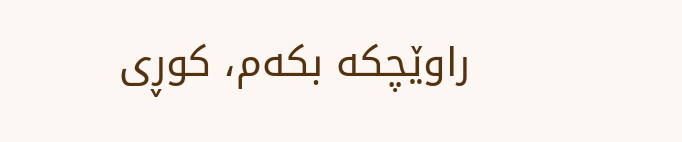راوێچكه‌ بكه‌م، كوڕی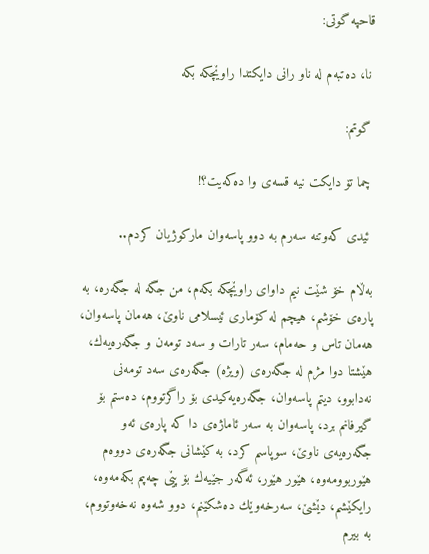قاحپه‌ گوتی:

 نا، ده‌تبه‌م له‌ ناو رانی دایكتدا راوێچكه‌ بكه‌

 گوتم:

 چما تۆ دایكت نیه‌ قسه‌ی وا ده‌كه‌یت؟!

 ئیدی كه‌وتنه‌ سه‌رم به‌ دوو پاسه‌وان ماركوژیان كردم..

به‌ڵام خۆ شێت نیم داوای راوێچكه‌ بكه‌م، من جگه‌ له‌ جگه‌ره‌، به‌ پاره‌ی خۆشم، هیچم له‌ كۆماری ئیسلامی ناوێ، هه‌مان پاسه‌وان، هه‌مان تاس و حه‌مام، سه‌ر تارات و سه‌د تومه‌ن و جگه‌ره‌یه‌ك، هێشتا دوا مژم له‌ جگه‌ره‌ی (ویژه‌) جگه‌ره‌ی سه‌د تومه‌نی نه‌دابوو، دیتم پاسه‌وان، جگه‌ره‌یه‌كیدی بۆ راگرتووم، ده‌ستم بۆ گیرفانم برد، پاسه‌وان به‌ سه‌ر ئاماژه‌ی دا كه‌ پاره‌ی ئه‌و جگه‌ره‌یه‌ی ناوێ، سوپاسم كرد، به‌ كێشانی جگه‌ره‌ی دووه‌م هێوربوومه‌وه‌، هێور هێور، ئه‌گه‌ر جێیه‌ك بۆ پێی چه‌پم بكه‌مه‌وه‌، رایكێشم، دێشێ، سه‌رخه‌وێك ده‌شكێنم، دوو شه‌وه‌ نه‌خه‌وتووم، به‌ بیرم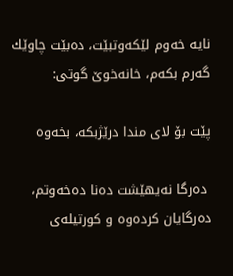نایه‌ خه‌وم لێكه‌وتبێت، ده‌بێت چاوێك گه‌رم بكه‌م، خانه‌خوێ گوتی:

پێت بۆ لای مندا درێژبكه‌، بخه‌وه‌

 ده‌رگا نه‌یهێشت ده‌نا ده‌خه‌وتم، ده‌رگایان كرده‌وه‌ و كورتیله‌ی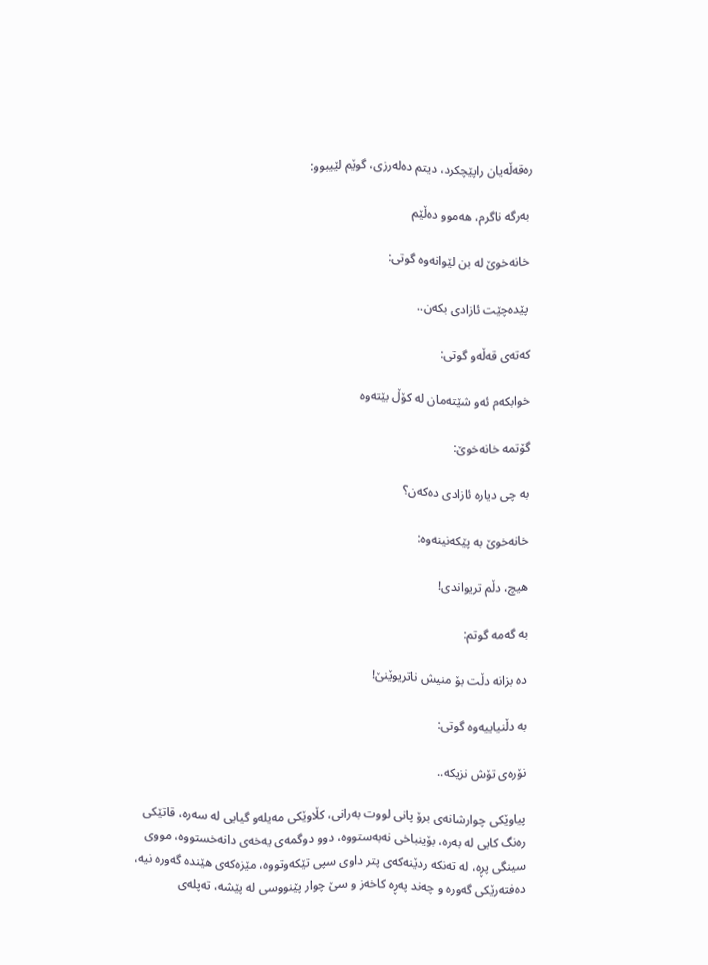ره‌قه‌ڵه‌یان راپێچكرد، دیتم ده‌له‌رزی، گوێم لێیبوو:

 به‌رگه‌ ناگرم، هه‌موو ده‌ڵێم

 خانه‌خوێ له‌ بن لێوانه‌وه‌ گوتی:

 پێده‌چێت ئازادی بكه‌ن..

كه‌ته‌ی قه‌ڵه‌و گوتی:

خوابكه‌م ئه‌و شێته‌مان له‌ كۆڵ بێته‌وه‌

گۆتمه‌ خانه‌خوێ:

به‌ چی دیاره‌ ئازادی ده‌كه‌ن؟

خانه‌خوێ به‌ پێكه‌نینه‌وه‌:

هیچ، دڵم تریواندی!

به‌ گه‌مه‌ گوتم:

ده‌ بزانه‌ دڵت بۆ منیش ناتریوێنێ!

به‌ دڵنیاییه‌وه‌ گوتی:

نۆره‌ی تۆش نزیكه‌..

پیاوێكی چوارشانه‌ی برۆ پانی لووت به‌رانی، كڵاوێكی مه‌یله‌و گیایی له‌ سه‌ره‌، قاتێكی ره‌نگ كایی له‌ به‌ره‌، بۆینباخی نه‌به‌ستووه‌، دوو دوگمه‌ی یه‌خه‌ی دانه‌خستووه‌، مووی سینگی پڕه‌، له‌ ته‌نكه‌ ردێنه‌كه‌ی پتر داوی سپی تێكه‌وتووه‌، مێزه‌كه‌ی هێنده‌ گه‌وره‌ نیه‌، ده‌فته‌رێكی گه‌وره‌ و چه‌ند په‌ڕه‌ كاخه‌ز و سێ چوار پێنووسی له‌ پێشه‌، ته‌پله‌ی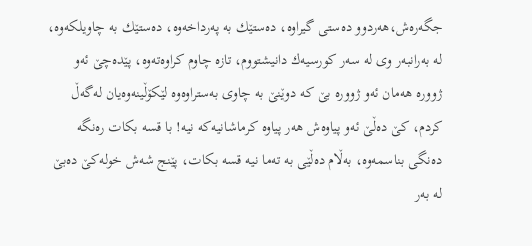جگه‌ره‌ش،هه‌ردوو ده‌ستی گیراوه‌، ده‌ستێك به‌ په‌رداخه‌وه‌، ده‌ستێك به‌ چاویلكه‌وه‌، له‌ به‌رانبه‌ر وی له‌ سه‌ر كورسیه‌ك دانیشتووم، تازه‌ چاوم كراوه‌ته‌وه‌، پێده‌چێ ئه‌و ژووره‌ هه‌مان ئه‌و ژووره‌ بێ كه‌ دوێنێ به‌ چاوی به‌ستراوه‌وه‌ لێكۆڵینه‌وه‌یان له‌گه‌ڵ كردم، كێ ده‌ڵێ ئه‌و پیاوه‌ش هه‌ر پیاوه‌ كرماشانیه‌كه‌ نیه‌! با قسه‌ بكات ره‌نگه‌ ده‌نگی بناسمه‌وه‌، به‌ڵام ده‌ڵێی به‌ ته‌ما نیه‌ قسه‌ بكات، پێنج شه‌ش خوله‌كێ ده‌بێ له‌ به‌ر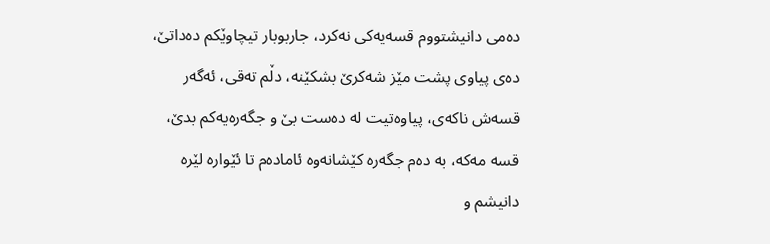ده‌می دانیشتووم قسه‌یه‌كی نه‌كرد، جاربوبار تیچاوێكم ده‌داتێ، ده‌ی پیاوی پشت مێز شه‌كرێ بشكێنه‌، دڵم ته‌قی، ئه‌گه‌ر قسه‌ش ناكه‌ی، پیاوه‌تیت له‌ ده‌ست بێ و جگه‌ره‌یه‌كم بدێ، قسه‌ مه‌كه‌، به‌ ده‌م جگه‌ره‌ كێشانه‌وه‌ ئاماده‌م تا ئێواره‌ لێره‌ دانیشم و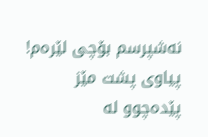نه‌شپرسم بۆچی لێره‌م! پیاوی پشت مێز پێده‌چوو له‌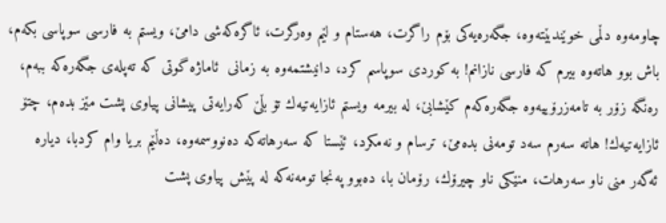چاومه‌وه‌ دڵمی خوێندبێته‌وه‌، جگه‌ره‌یه‌كی بۆم راگرت، هه‌ستام و لێم وه‌رگرت، ئاگره‌كه‌شی دامێ، ویستم به‌ فارسی سوپاسی بكه‌م، باش بوو هاته‌وه‌ بیرم كه‌ فارسی نازانم! به‌ كوردی سوپاسم كرد، دانیشتمه‌وه‌ به‌ زمانی  ئاماژه‌ گوتی كه‌ ته‌پله‌ی جگه‌ره‌كه‌ ببه‌م، ره‌نگه‌ زۆر به‌ تامه‌زرۆییه‌وه‌ جگه‌ره‌كه‌م كێشابێ، له‌ بیرمه‌ ویستم ئازایه‌تیه‌ك تۆ بڵێ كه‌رایه‌تی پیشانی پیاوی پشت مێز بده‌م، چتۆ ئازایه‌تیه‌ك! هاته‌ سه‌رم سه‌د تومه‌نی بده‌مێ، ترسام و نه‌مكرد، ئێستا كه‌ سه‌رهاته‌كه‌ ده‌نووسمه‌وه‌، ده‌ڵێم بریا وام كردبا، دیاره‌  ئه‌گه‌ر منی ناو سه‌رهات، منێكی ناو چیرۆك، رۆمان با، ده‌بوو په‌نجا تومه‌نه‌كه‌ له‌ پێش پیاوی پشت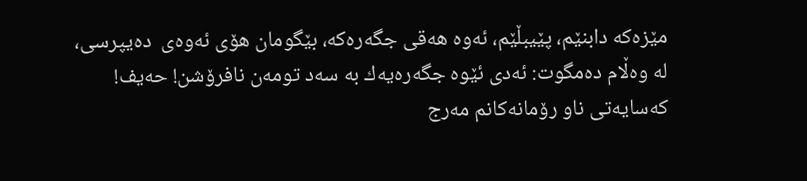مێزه‌كه‌ دابنێم، پێیبڵێم، ئه‌وه‌ هه‌قی جگه‌ره‌كه‌، بێگومان هۆی ئه‌وه‌ی  ده‌یپرسی، له‌ وه‌ڵام ده‌مگوت: ئه‌دی ئێوه‌ جگه‌ره‌یه‌ك به‌ سه‌د تومه‌ن نافرۆشن! حه‌یف! كه‌سایه‌تی ناو رۆمانه‌كانم مه‌رج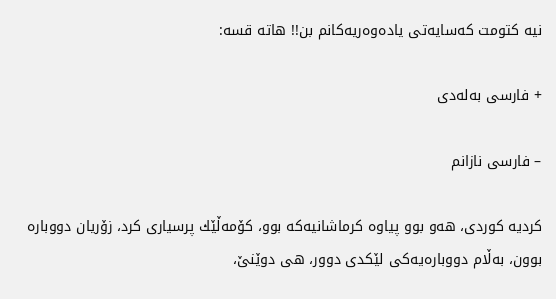نیه‌ كتومت كه‌سایه‌تی یاده‌وه‌ریه‌كانم بن!! هاته‌ قسه‌:

+ فارسی به‌له‌دی

– فارسی نازانم

كردیه‌ كوردی، هه‌و بوو پیاوه‌ كرماشانیه‌كه‌ بوو، كۆمه‌ڵێك پرسیاری كرد، زۆریان دووباره‌ بوون، به‌ڵام دووباره‌یه‌كی لێكدی دوور، هی دوێنێ،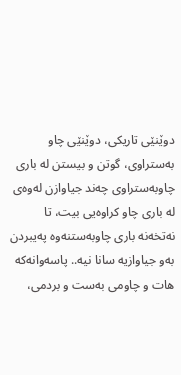دوێنێی تاریكی، دوێنێی چاو به‌ستراوی، گوتن و بیستن له‌ باری چاوبه‌ستراوی چه‌ند جیاوازن له‌وه‌ی له‌ باری چاو كراوه‌یی بیت، تا نه‌تخه‌نه‌ باری چاوبه‌ستنه‌وه‌ په‌یبردن به‌و جیاوازیه‌ سانا نیه‌.. پاسه‌وانه‌كه‌ هات و چاومی به‌ست و بردمی،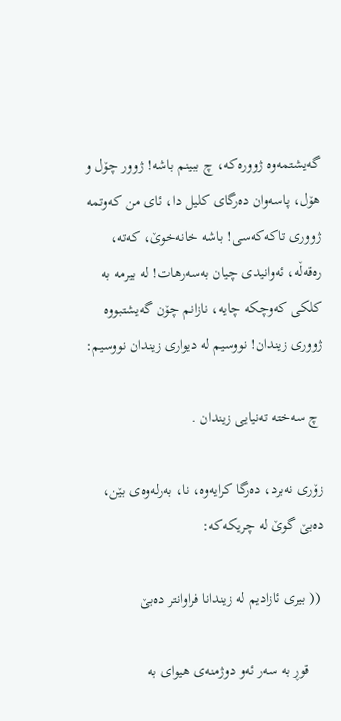گه‌یشتمه‌وه‌ ژووره‌كه‌، چ ببینم باشه‌! ژوور چۆل و هۆل، پاسه‌وان ده‌رگای كلیل دا، ئای من كه‌وتمه‌ ژووری تاكه‌كه‌سی! باشه‌ خانه‌خوێ، كه‌ته‌، ره‌قه‌ڵه‌، ئه‌وانیدی چیان به‌سه‌رهات! له‌ بیرمه‌ به‌ كلكی كه‌وچكه‌ چایه‌، نازانم چۆن گه‌یشتبووه‌ ژووری زیندان! نووسیم له‌ دیواری زیندان نووسیم:

 چ سه‌خته‌ ته‌نیایی زیندان .

زۆری نه‌برد، ده‌رگا كرایه‌وه‌، نا، به‌رله‌وه‌ی بێن، ده‌بێ گوێ له‌ چریكه‌كه‌:

 (( بیری ئازادیم له‌ زیندانا فراوانتر ده‌بێ

    قوڕ به‌ سه‌ر ئه‌و دوژمنه‌ی هیوای به‌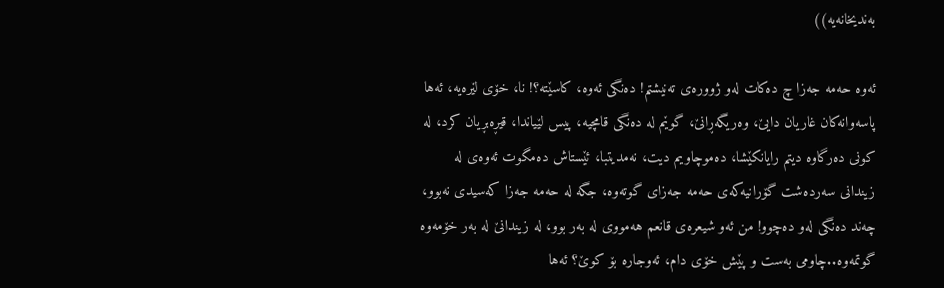به‌ندیخانه‌یه‌))

ئه‌وه‌ حه‌مه‌ جه‌زا چ ده‌كات له‌و ژووره‌ی ته‌نیشتم! ده‌نگی ئه‌وه‌، كاسێته‌؟! نا، خۆی لێره‌یه‌، ئه‌ها پاسه‌وانه‌كان غاریان دایێ، وه‌ریگه‌ڕانێ، گوێم له‌ ده‌نگی قامچیه‌، پیس لێیاندا، قیڕه‌بڕیان كرد، له‌ كونی ده‌رگاوه‌ دیتم رایانكێشا، ده‌موچاویم دیت، نه‌مدیتبا، ئێستاش ده‌مگوت ئه‌وه‌ی له‌ زیندانی سه‌رده‌شت گۆرانیه‌كه‌ی حه‌مه‌ جه‌زای گوته‌وه‌، جگه‌ له‌ حه‌مه‌ جه‌زا كه‌سیدی نه‌بوو، چه‌ند ده‌نگی له‌و ده‌چوو! من ئه‌و شیعره‌ی قانعم هه‌مووی له‌ به‌ر بوو، له‌ زیندانێ له‌ به‌ر خۆمه‌وه‌ گوتمه‌وه‌..چاومی به‌ست و پێش خۆی دام، ئه‌وجاره‌ بۆ كوێ؟ ئه‌ها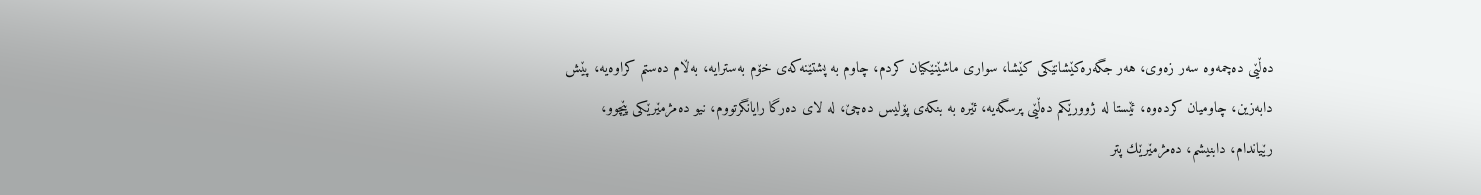ده‌ڵێی ده‌چمه‌وه‌ سه‌ر زه‌وی، هه‌ر جگه‌ره‌كێشانێكی كێشا، سواری ماشێنێكیان كردم، چاوم به‌ پشتێنه‌كه‌ی خۆم به‌سترایه‌، به‌ڵام ده‌ستم كراوه‌یه‌، پێش دابه‌زین، چاومیان كرده‌وه‌، ئێستا له‌ ژوورێكم ده‌ڵێی پرسگه‌یه‌، ئێره‌ به‌ بنكه‌ی پۆلیس ده‌چێ، له‌ لای ده‌رگا رایانگرتووم، نیو ده‌مژمێرێكی پێچوو، رێیاندام، دابنیشم، ده‌مژمێرێك پتر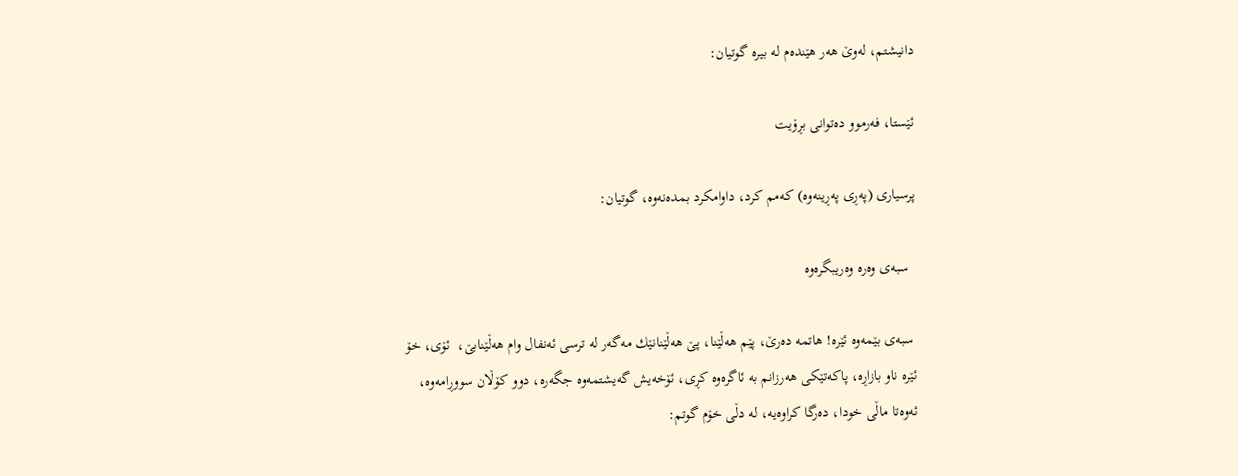دانیشتم، له‌وێ هه‌ر هێنده‌م له‌ بیره‌ گوتیان:

ئێستا، فه‌رموو ده‌توانی بڕۆیت

پرسیاری (په‌ڕی په‌ڕینه‌وه‌) كه‌مم كرد، داوامكرد بمده‌نه‌وه‌، گوتیان:

  سبه‌ی وه‌ره‌ وه‌ریبگره‌وه‌

 سبه‌ی بێمه‌وه‌ ئێره‌! هاتمه‌ ده‌رێ، پێم هه‌ڵێنا، پێ هه‌ڵێنانێك مه‌گه‌ر له‌ ترسی ئه‌نفال وام هه‌ڵێنابێ،  ئۆی، خۆ ئێره‌ ناو بازاڕه‌، پاكه‌تێكی هه‌رزانم به‌ ئاگره‌وه‌ كڕی، ئۆخه‌یش گه‌یشتمه‌وه‌ جگه‌ره‌، دوو كۆڵان سووڕامه‌وه‌، ئه‌وه‌تا ماڵی خودا، ده‌رگا كراوه‌یه‌، له‌ دڵی خۆم گوتم: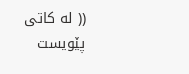(( له‌ كاتی پێویست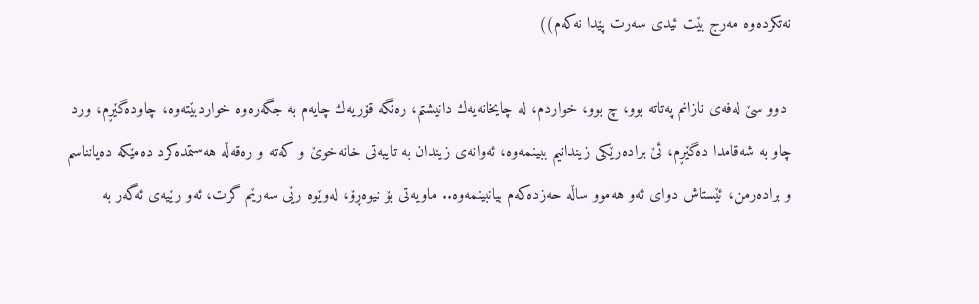نه‌تكرده‌وه‌ مه‌رج بێت ئیدی سه‌رت پێدا نه‌كه‌م))

 دوو سێ له‌فه‌ی نازانم په‌تاته‌ بوو، چ بوو، خواردم، له‌ چایخانه‌یه‌ك دانیشتم، ره‌نگه‌ قۆریه‌ك چایه‌م به‌ جگه‌ره‌وه‌ خواردبێته‌وه‌، چاوده‌گێڕم، ورد چاو به‌ شه‌قامدا ده‌گێڕم، ئێ براده‌رێكی زیندانیم ببینمه‌وه‌، ئه‌وانه‌ی زیندان به‌ تایبه‌تی خانه‌خوێ و كه‌ته‌ و ره‌قه‌ڵه‌ هه‌ستمده‌كرد ده‌مێكه‌ ده‌یانناسم و براده‌رمن، ئێستاش دوای ئه‌و هه‌موو ساڵه‌ حه‌زده‌كه‌م بیانبینمه‌وه‌.. ماویه‌تی بۆ نیوه‌ڕۆ، له‌وێوه‌ رێی سه‌رێم گرت، ئه‌و رێیه‌ی ئه‌گه‌ر به‌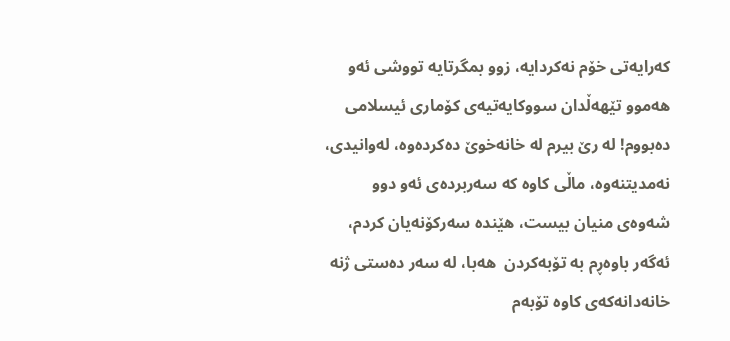كه‌رایه‌تی خۆم نه‌كردایه‌، زوو بمگرتایه‌ تووشی ئه‌و هه‌موو تێهه‌ڵدان سووكایه‌تیه‌ی كۆماری ئیسلامی ده‌بووم! له‌ رێ بیرم له‌ خانه‌خوێ ده‌كرده‌وه‌، له‌وانیدی، نه‌مدیتنه‌وه‌، ماڵی كاوه‌ كه‌ سه‌ربرده‌ی ئه‌و دوو شه‌وه‌ی منیان بیست، هێنده‌ سه‌ركۆنه‌یان كردم، ئه‌گه‌ر باوه‌ڕم به‌ تۆبه‌كردن  هه‌با، له‌ سه‌ر ده‌ستی ژنه‌ خانه‌دانه‌كه‌ی كاوه‌ تۆبه‌م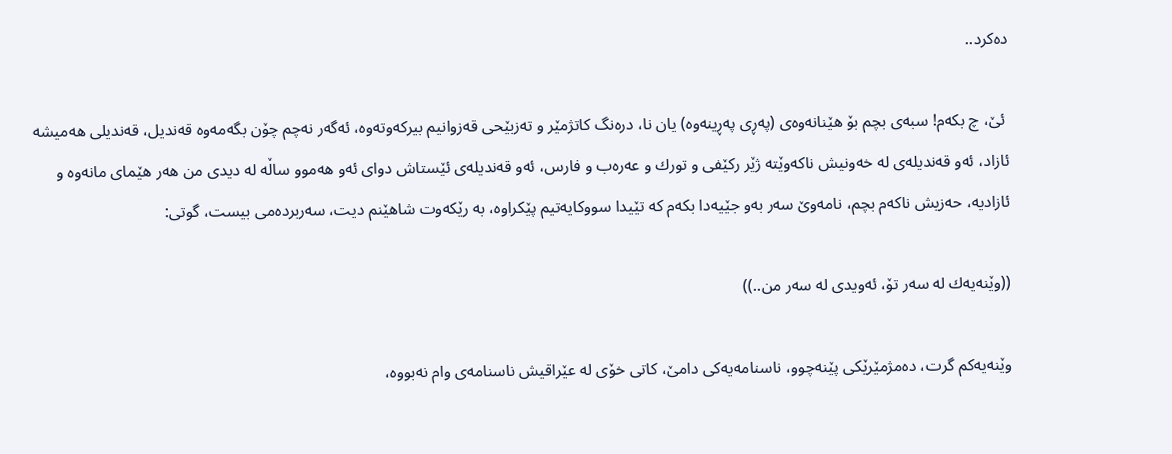ده‌كرد..

 ئێ، چ بكه‌م! سبه‌ی بچم بۆ هێنانه‌وه‌ی (په‌ڕی په‌ڕینه‌وه‌) یان نا، دره‌نگ كاتژمێر و ته‌زبێحی قه‌زوانیم بیركه‌وته‌وه‌، ئه‌گه‌ر نه‌چم چۆن بگه‌مه‌وه‌ قه‌ندیل، قه‌ندیلی هه‌میشه‌ ئازاد، ئه‌و قه‌ندیله‌ی له‌ خه‌ونیش ناكه‌وێته‌ ژێر ركێفی و تورك و عه‌ره‌ب و فارس، ئه‌و قه‌ندیله‌ی ئێستاش دوای ئه‌و هه‌موو ساڵه‌ له‌ دیدی من هه‌ر هێمای مانه‌وه‌ و ئازادیه‌، حه‌زیش ناكه‌م بچم، نامه‌وێ سه‌ر به‌و جێیه‌دا بكه‌م كه‌ تێیدا سووكایه‌تیم پێكراوه‌، به‌ رێكه‌وت شاهێنم دیت، سه‌ربرده‌می بیست، گوتی:

((وێنه‌یه‌ك له‌ سه‌ر تۆ، ئه‌ویدی له‌ سه‌ر من..))

وێنه‌یه‌كم گرت، ده‌مژمێرێكی پێنه‌چوو، ناسنامه‌یه‌كی دامێ، كاتی خۆی له‌ عێراقیش ناسنامه‌ی وام نه‌بووه‌،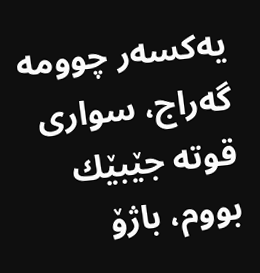یه‌كسه‌ر چوومه‌ گه‌راج، سواری قوته‌ جێبێك بووم، باژۆ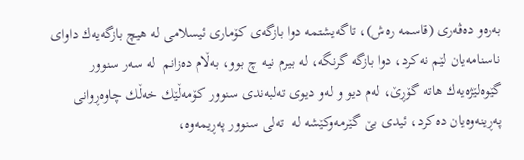به‌ره‌و ده‌ڤه‌ری (قاسمه‌ ره‌ش)، تاگه‌یشتمه‌ دوا بازگه‌ی كۆماری ئیسلامی له‌ هیچ بازگه‌یه‌ك داوای ناسنامه‌یان لێم نه‌كرد، دوا بازگه‌ گرنگه‌، له‌ بیرم نیه‌ چ بوو، به‌ڵام ده‌زانم  له‌ سه‌ر سنوور گێوه‌لێژه‌یه‌ك هاته‌ گۆڕێ، له‌م دیو و له‌و دیوی ته‌لبه‌ندی سنوور كۆمه‌ڵێك خه‌ڵك چاوه‌ڕوانی په‌ڕینه‌وه‌یان ده‌كرد، ئیدی بێ گێرمه‌وكێشه‌ له‌  ته‌لی سنوور په‌ڕیمه‌وه‌،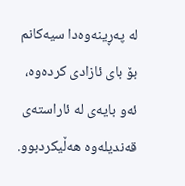له‌ په‌ڕینه‌وه‌دا سیه‌كانم بۆ بای ئازادی كرده‌وه‌، ئه‌و بایه‌ی له‌ ئاراسته‌ی قه‌ندیله‌وه‌ هه‌ڵیكردبوو.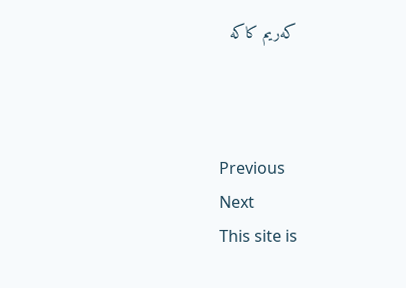كه‌ریم كاكه‌



Previous
Next
This site is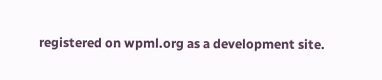registered on wpml.org as a development site.